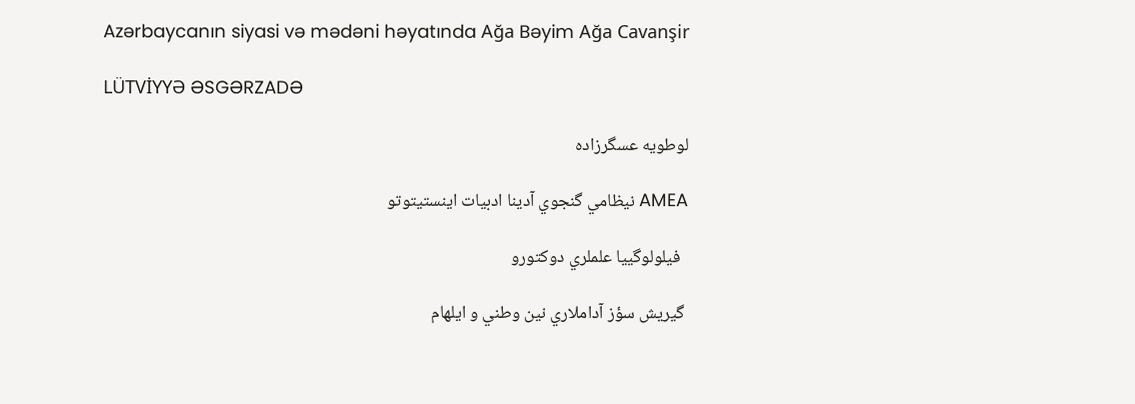Azərbaycanın siyasi və mədəni həyatında Ağa Bəyim Ağa Cavanşir

LÜTVİYYƏ ƏSGƏRZADƏ

لوطويه عسگرزاده

AMEA نيظامي گنجوي آدينا ادبيات اينستيتوتو

  فيلولوگييا علملري دوکتورو

 گيريش سؤز آداملاري نين وطني و ايلهام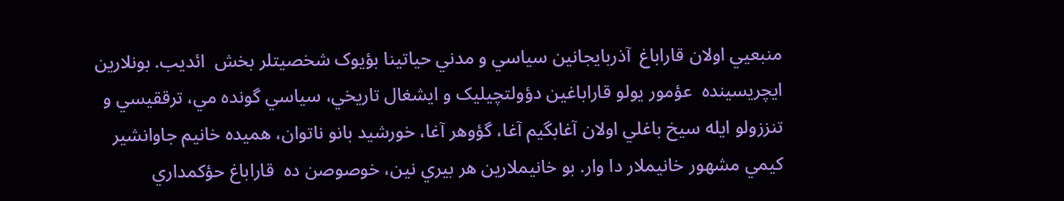منبعيي اولان قاراباغ  آذربايجانين سياسي و مدني حياتينا بؤيوک شخصيتلر بخش  ائديب. بونلارين ايچريسينده  عؤمور يولو قاراباغين دؤولتچيليک و ايشغال تاريخي، سياسي گونده مي، ترققيسي و تنززولو ايله سيخ باغلي اولان آغابگيم آغا، گؤوهر آغا، خورشيد بانو ناتوان، هميده خانيم جاوانشير کيمي مشهور خانيملار دا وار. بو خانيملارين هر بيري نين، خوصوصن ده  قاراباغ حؤکمداري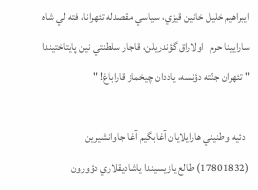ايبراهيم خليل خانين قيزي، سياسي مقصدله تئهرانا، فته لي شاه سارايينا حرم   اولاراق گؤندريلن، قاجار سلطنتي نين پايتاختيندا  " تئهران جنّته دؤنسه، ياددان چيخماز قاراباغ! "

  دئيه وطنيني هارايلايان آغابگيم آغا جاوانشيرين (17801832) طالع يازيسيندا ياشاديقلاري دؤورون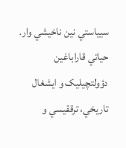سيياستي نين ناخيشي وار. حياتي قاراباغين دؤولتچيليک و ايشغال تاريخي، ترققيسي و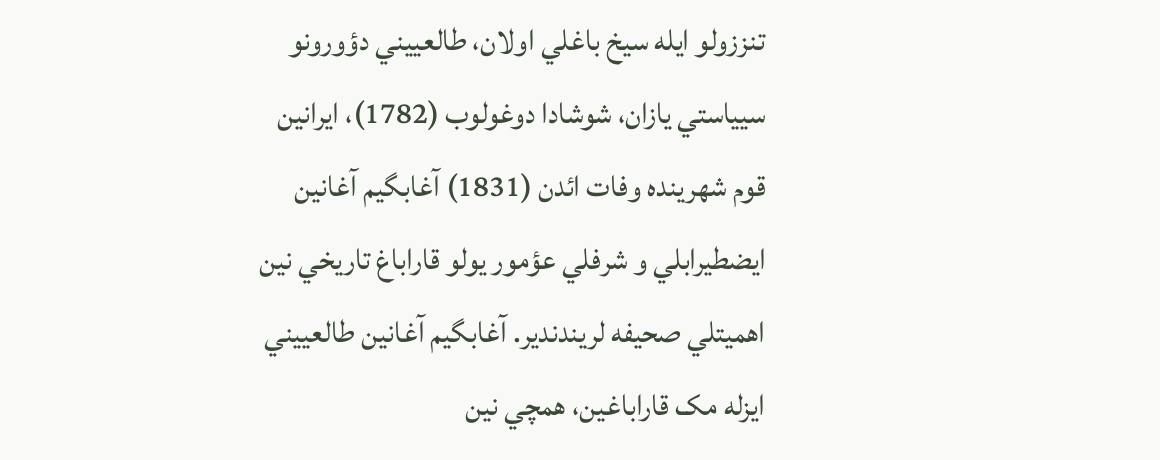تنززولو ايله سيخ باغلي اولان، طالعييني دؤورونو سيياستي يازان، شوشادا دوغولوب (1782)، ايرانين قوم شهرينده وفات ائدن (1831) آغابگيم آغانين ايضطيرابلي و شرفلي عؤمور يولو قاراباغ تاريخي نين اهميتلي صحيفه لريندندير. آغابگيم آغانين طالعييني ايزله مک قاراباغين، همچي نين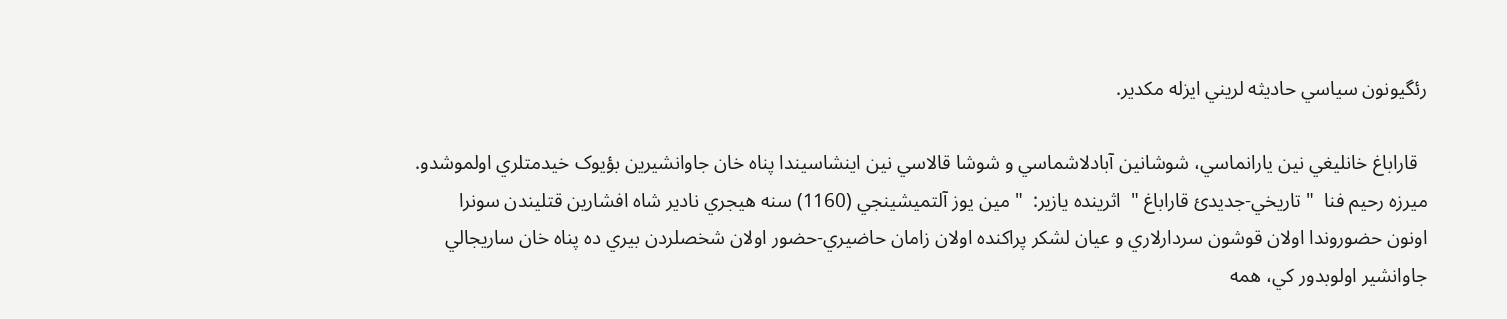رئگيونون سياسي حاديثه لريني ايزله مکدير.

  قاراباغ خانليغي نين يارانماسي، شوشانين آبادلاشماسي و شوشا قالاسي نين اينشاسيندا پناه خان جاوانشيرين بؤيوک خيدمتلري اولموشدو. ميرزه رحیم فنا  " تاريخي-جديدئ قاراباغ "  اثرينده يازير:  " مين يوز آلتميشينجي (1160) سنه هيجري نادير شاه افشارين قتليندن سونرا اونون حضوروندا اولان قوشون سردارلاري و عيان لشکر پراکنده اولان زامان حاضيري-حضور اولان شخصلردن بيري ده پناه خان ساريجالي جاوانشير اولوبدور کي، همه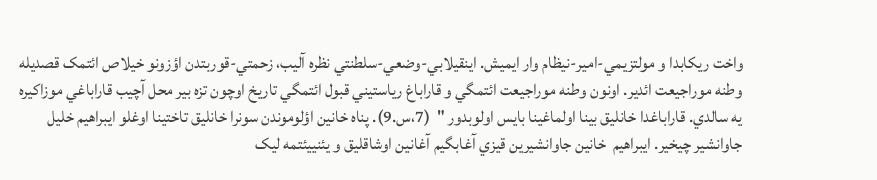واخت ريکابدا و مولتزيمي-امير-نيظام وار ايميش. اينقيلابي-وضعي-سلطنتي نظره آليب، زحمتي-قوربتدن اؤزونو خيلاص ائتمک قصديله وطنه موراجيعت ائدير. اونون وطنه موراجيعت ائتمگي و قاراباغ رياستيني قبول ائتمگي تاريخ اوچون تزه بير محل آچيب قاراباغي موزاکيره يه سالدي. قاراباغدا خانليق بينا اولماغينا بايس اولوبدور "  (7،س.9). پناه خانين اؤلوموندن سونرا خانليق تاختينا اوغلو ايبراهيم خليل جاوانشير چيخير. ايبراهيم  خانين جاوانشيرين قيزي آغابگيم آغانين اوشاقليق و يئنييئتمه ليک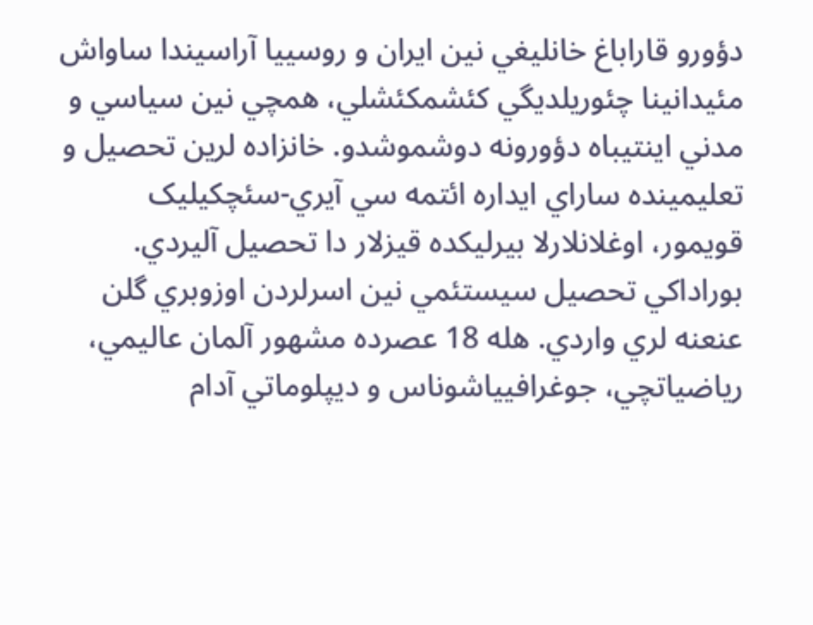دؤورو قاراباغ خانليغي نين ايران و روسييا آراسيندا ساواش مئيدانينا چئوريلديگي کئشمکئشلي، همچي نين سياسي و مدني اينتيباه دؤورونه دوشموشدو. خانزاده لرين تحصيل و تعليمينده ساراي ايداره ائتمه سي آيري-سئچکيليک قويمور، اوغلانلارلا بيرليکده قيزلار دا تحصيل آليردي. بوراداکي تحصيل سيستئمي نين اسرلردن اوزوبري گلن عنعنه لري واردي. هله 18 عصرده مشهور آلمان عاليمي، رياضياتچي، جوغرافيياشوناس و ديپلوماتي آدام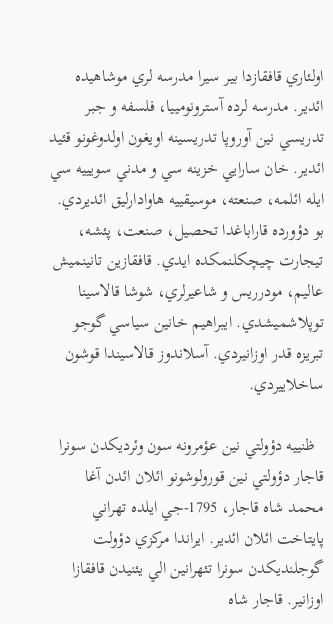اولئاري قافقازدا بير سيرا مدرسه لري موشاهيده ائدير. مدرسه لرده آسترونومييا، فلسفه و جبر تدريسي نين آوروپا تدريسينه اويغون اولدوغونو قئيد ائدير. خان سارايي خزينه سي و مدني سويييه سي ايله ائلمه، صنعته، موسيقييه هاوادارليق ائديردي. بو دؤورده قاراباغدا تحصيل، صنعت، پئشه، تيجارت چيچکلنمکده ايدي. قافقازين تانينميش عاليم، مودرريس و شاعيرلري، شوشا قالاسينا توپلاشميشدي. ايبراهيم خانين سياسي گوجو تبريزه قدر اوزانيردي. آسلاندوز قالاسيندا قوشون ساخلاييردي.

  ظنييه دؤولتي نين عؤمرونه سون وئرديکدن سونرا قاجار دؤولتي نين قورولوشونو ائلان ائدن آغا محمد شاه قاجار، 1795-جي ايلده تهراني پايتاخت ائلان ائدير. ايراندا مرکزي دؤولت گوجلنديکدن سونرا تئهرانين الي يئنيدن قافقازا اوزانير. قاجار شاه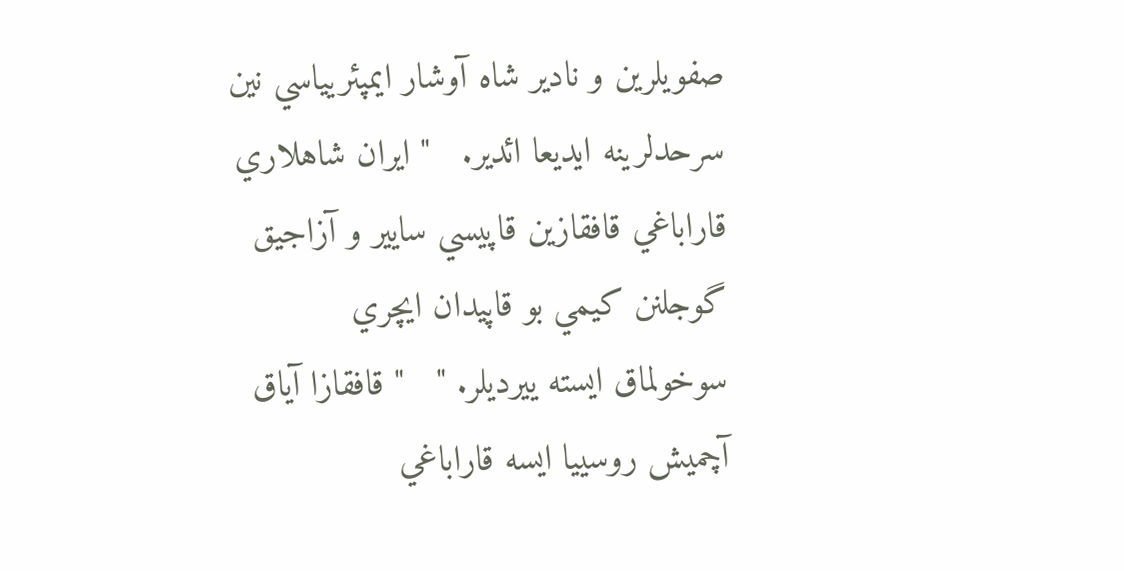صفويلرين و نادير شاه آوشار ايمپئريياسي نين سرحدلرينه ايديعا ائدير.   " ايران شاهلاري  قاراباغي قافقازين قاپيسي سايير و آزاجيق گوجلنن کيمي بو قاپيدان ايچري سوخولماق ايسته ييرديلر. "   " قافقازا آياق آچميش روسييا ايسه قاراباغي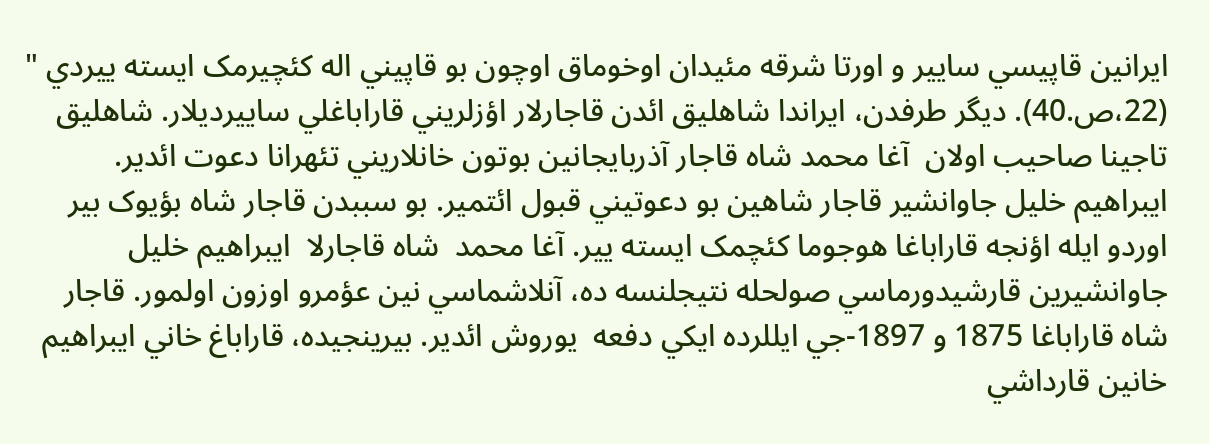ايرانين قاپيسي سايير و اورتا شرقه مئيدان اوخوماق اوچون بو قاپيني اله کئچيرمک ايسته ييردي "  (22،ص.40). ديگر طرفدن، ايراندا شاهليق ائدن قاجارلار اؤزلريني قاراباغلي ساييرديلار. شاهليق تاجينا صاحيب اولان  آغا محمد شاه قاجار آذربايجانين بوتون خانلاريني تئهرانا دعوت ائدير. ايبراهيم خليل جاوانشير قاجار شاهين بو دعوتيني قبول ائتمير. بو سببدن قاجار شاه بؤيوک بير اوردو ايله اؤنجه قاراباغا هوجوما کئچمک ايسته يير. آغا محمد  شاه قاجارلا  ايبراهيم خليل جاوانشيرين قارشيدورماسي صولحله نتيجلنسه ده، آنلاشماسي نين عؤمرو اوزون اولمور. قاجار شاه قاراباغا 1875 و 1897-جي ايللرده ايکي دفعه  يوروش ائدير. بيرينجيده، قاراباغ خاني ايبراهيم خانين قارداشي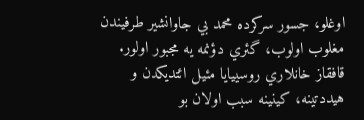اوغلو، جسور سرکرده محمد بي جاوانشير طرفيندن مغلوب اولوب، گئري دؤنمه يه مجبور اولور. قافقاز خانلاري روسييايا مئيل ائتديکدن و هيددتينه، کينينه سبب اولان بو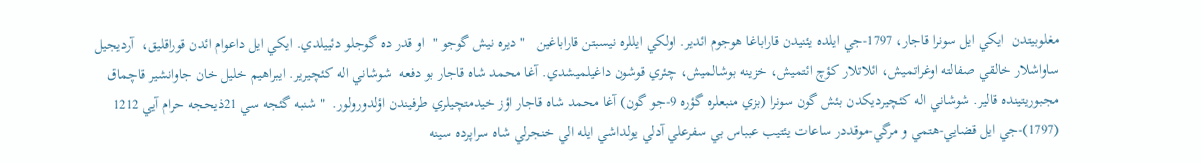مغلوبيتدن  ايکي ايل سونرا قاجار، 1797-جي ايلده يئنيدن قاراباغا هوجوم ائدير. اولکي ايللره نيسبتن قاراباغين   " ديره نيش گوجو "  او قدر ده گوجلو دئييلدي. ايکي ايل داعوام ائدن قوراقليق،  آرديجيل ساواشلار خالقي صفالته اوغراتميش، ائلاتلار کؤچ ائتميش، خزينه بوشالميش، چئري قوشون داغيلميشدي. آغا محمد شاه قاجار بو دفعه  شوشاني اله کئچيرير. ايبراهيم خليل خان جاوانشير قاچماق مجبوريتينده قالير. شوشاني اله کئچيرديکدن بئش گون سونرا (بزي منبعلره گؤره 9-جو گون) آغا محمد شاه قاجار اؤز خيدمتچيلري طرفيندن اؤلدورولور.  " شنبه گئجه سي 21ذیحجه حرام آيي 1212 (1797)-جي ايل قضايي-هتمي و مرگي-موقددر ساعات يئتيب عبباس بي سفرعلي آدلي يولداشي ايله الي خنجرلي شاه سراپرده سينه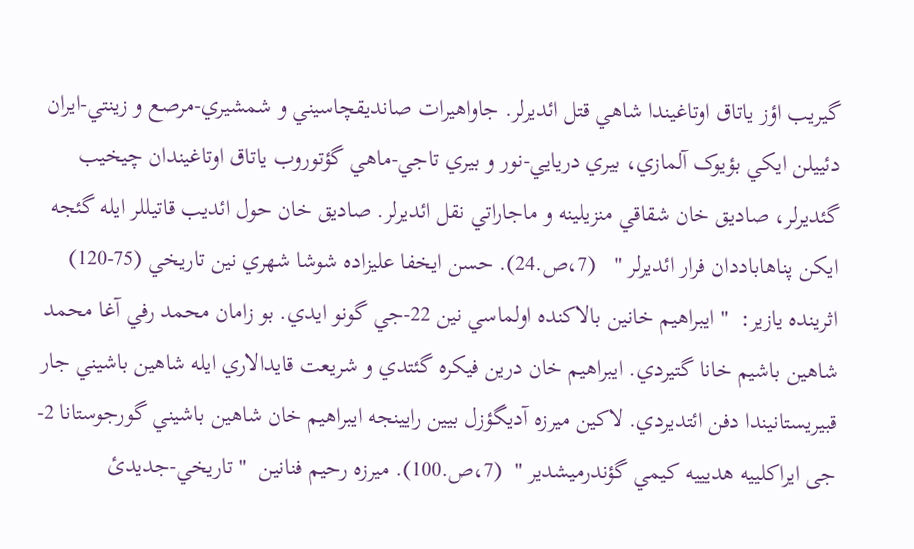گيريب اؤز ياتاق اوتاغيندا شاهي قتل ائديرلر. جاواهيرات صانديقچاسيني و شمشيري-مرصع و زينتي-ايران دئييلن ايکي بؤيوک آلمازي، بيري دريايي-نور و بيري تاجي-ماهي گؤتوروب ياتاق اوتاغيندان چيخيب گئديرلر، صاديق خان شقاقي منزيلينه و ماجاراتي نقل ائديرلر. صادیق خان حول ائديب قاتيللر ايله گئجه ايکن پناهاباددان فرار ائديرلر "   (7،ص.24). حسن ايخفا علیزاده شوشا شهري نين تاريخي (75-120) اثرينده يازير:  " ايبراهيم خانين بالاکنده اولماسي نين 22-جي گونو ايدي. بو زامان محمد رفي آغا محمد شاهين باشيم خانا گتيردي. ايبراهيم خان درين فيکره گئتدي و شريعت قايدالاري ايله شاهين باشيني جار قبيريستانيندا دفن ائتديردي. لاکين ميرزه آديگؤزل بيين رايينجه ايبراهيم خان شاهين باشيني گورجوستانا 2-جی ايراکلييه هديييه کيمي گؤندرميشدير "  (7،ص.100). ميرزه رحیم فنانين  " تاريخي-جديدئ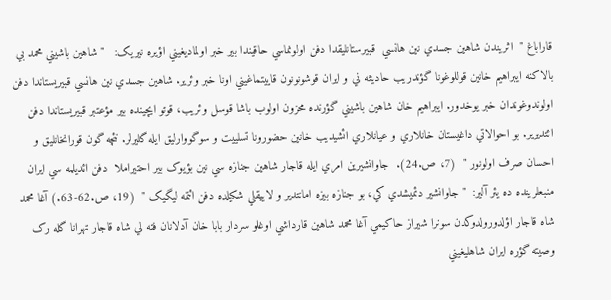قاراباغ "  اثريندن شاهين جسدي نين هانسي  قبيرستانليقدا دفن اولونماسي حاقيندا بير خبر اولماديغيني اؤيره نيريک:   " شاهين باشيني محمد بي بالاکنه ايبراهيم خانين قوللوغونا گؤندريب حاديثه ني و ايران قوشونونون قاييتماغيني اونا خبر وئرير. شاهين جسدي نين هانسي قبيريستاندا دفن اولوندوغوندان خبر يوخدور. ايبراهيم خان شاهين باشيني گؤرنده محزون اولوب باشا قوسل وئريب، قوتو ايچينده بير مؤعتبر قبيريستاندا دفن ائتديرير. بو احوالاتي داغيستان خانلاري و عيانلاري ائشيديب خانين حضورونا تسلييت و سوگووارليق ايله گليرلر. نئچه گون قورانخانليق و احسان صرف اولونور "  (7، ص.24).  جاوانشيرين امري ايله قاجار شاهين جنازه سي نين بؤيوک بير احتيراملا  دفن ائديلمه سي ايران منبعلرينده ده يئر آلير:  " جاوانشير دئميشدي کي، بو جنازه بيزه امانتدير و لاييقلي شکيلده دفن ائتمه ليگيک "  (19، ص.62-63.) آغا محمد شاه قاجار اؤلدورولدوکدن سونرا شيراز حاکيمي آغا محمد شاهين قارداشي اوغلو سردار بابا خان آدلانان فته لي شاه قاجار تهرانا گله رک وصيته گؤره ايران شاهليغيني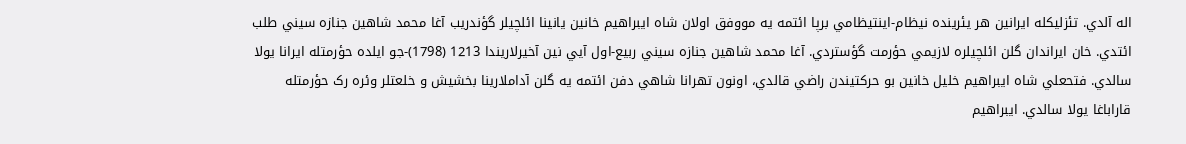اله آلدي. تئزليکله ايرانين هر يئرينده نيظام-اينتيظامي برپا ائتمه يه مووفق اولان شاه ايبراهيم خانين يانينا ائلچيلر گؤندريب آغا محمد شاهين جنازه سيني طلب ائتدي. خان ايراندان گلن ائلچيلره لازيمي حؤرمت گؤستردي. آغا محمد شاهين جنازه سيني ربيع-اول آيي نين آخيرلاريندا 1213 (1798)-جو ايلده حؤرمتله ايرانا يولا سالدي. فتحعلي شاه ايبراهيم خليل خانين بو حرکتيندن راضي قالدي، اونون تهرانا شاهي دفن ائتمه يه گلن آداملارينا بخشيش و خلعتلر وئره رک حؤرمتله قاراباغا يولا سالدي. ايبراهيم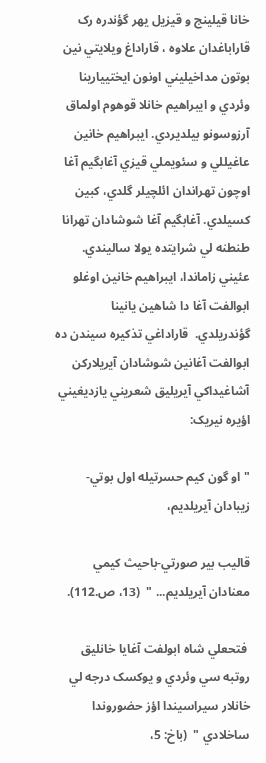خانا قيلينج و قيزيل يهر گؤندره رک قاراباغدان علاوه ، قاراداغ ويلايتي نين بوتون مداخيليني اونون ايختييارينا وئردي و ايبراهيم خانلا قوهوم اولماق آرزوسونو بيلديردي. ايبراهيم خانين عاغيللي و سئويملي قيزي آغابگيم آغا اوچون تهراندان ائلچيلر گلدي، کبين کسيلدي. آغابگيم آغا شوشادان تهرانا طنطنه لي شرايتده يولا ساليندي. عئيني زاماندا، ايبراهيم خانين اوغلو ابوالفت آغا دا شاهين يانينا گؤندريلدي.  قاراداغي تذکيره سيندن ده ابوالفت آغانين شوشادان آيريلارکن آشاغيداکي آيريليق شعريني يازديغيني اؤيره نيريک:

" او گون کيم حسرتيله اول بوتي-زيبادان آيريلديم،

قاليب بير صورتي-باحيث کيمي معنادان آيريلديم... "  (13، ص.112).

 فتحعلي شاه ابولفت آغايا خانليق روتبه سي وئردي و يوکسک درجه لي خانلار سيراسيندا اؤز حضوروندا ساخلادي "  (باخ: 5،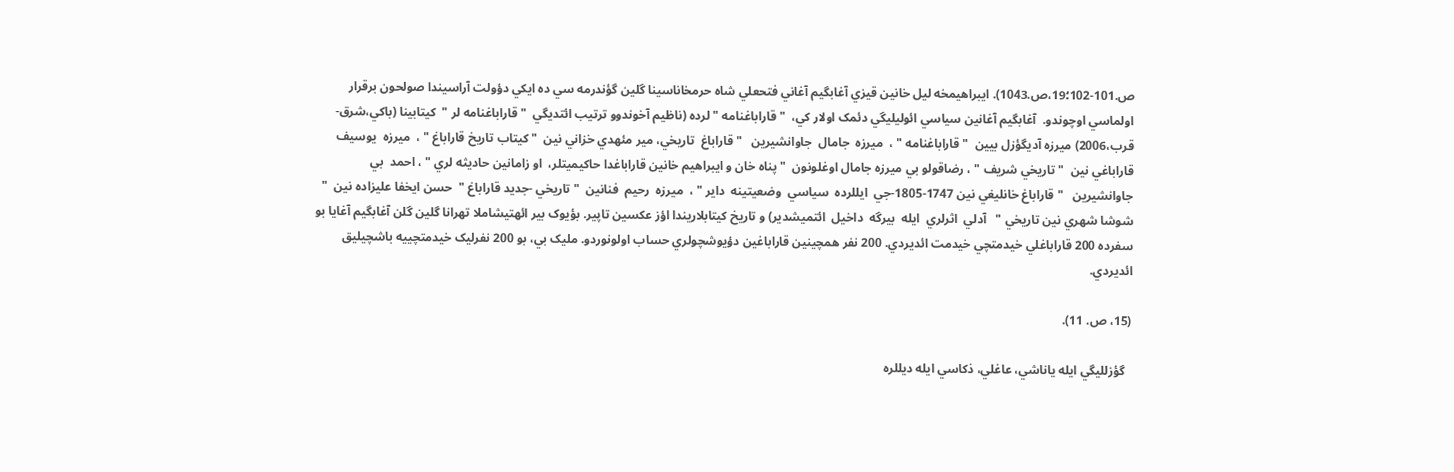ص.101-102؛19،ص.1043). ايبراهيمخه ليل خانين قيزي آغابگيم آغاني فتحعلي شاه حرمخاناسينا گلين گؤندرمه سي ده ايکي دؤولت آراسيندا صولحون برقرار اولماسي اوچوندو.  آغابگيم آغانين سياسي ائوليليگي دئمک اولار کي،  " قاراباغنامه " لرده (ناظيم آخوندوو ترتيب ائتديگي  " قاراباغنامه لر "  کيتابينا (باکي،شرق-قرب،2006) ميرزه آديگؤزل بيين  " قاراباغنامه " ،  ميرزه  جامال  جاوانشيرين   " قاراباغ  تاريخي، مير مئهدي خزاني نين  " کيتاب تاريخ قاراباغ " ،  ميرزه  يوسيف  قاراباغي نين  " تاريخي شريف " ، رضاقولو بي ميرزه جامال اوغلونون  " پناه خان و ايبراهيم خانين قاراباغدا حاکيميتلر،  او زامانين حاديثه لري " ، احمد  بي  جاوانشيرين   " قاراباغ خانليغي نين 1747-1805-جي  ايللرده  سياسي  وضعيتينه  داير " ،  ميرزه  رحیم  فنانين  " تاريخي -جديد قاراباغ "  حسن ايخفا علیزاده نين  " شوشا شهري نين تاريخي "   آدلي  اثرلري  ايله  بيرگه  داخيل  ائتميشدير) و تاريخ کيتابلاريندا اؤز عکسين تاپير. بؤيوک بير ائهتيشاملا تهرانا گلين گلن آغابگيم آغايا بو سفرده 200 قاراباغلي خيدمتچي خيدمت ائديردي. 200 نفر همچينين قاراباغين دؤيوشچولري حساب اولونوردو. مليک بي، بو 200 نفرليک خيدمتچييه باشچيليق ائديردي.

(15، ص. 11).

  گؤزلليگي ايله ياناشي، عاغلي، ذکاسي ايله ديللره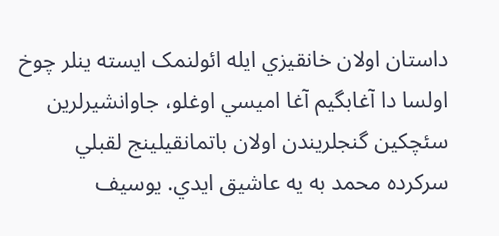داستان اولان خانقيزي ايله ائولنمک ايسته ينلر چوخ اولسا دا آغابگيم آغا اميسي اوغلو، جاوانشيرلرين سئچکين گنجلريندن اولان باتمانقيلينج لقبلي سرکرده محمد به يه عاشيق ايدي. يوسيف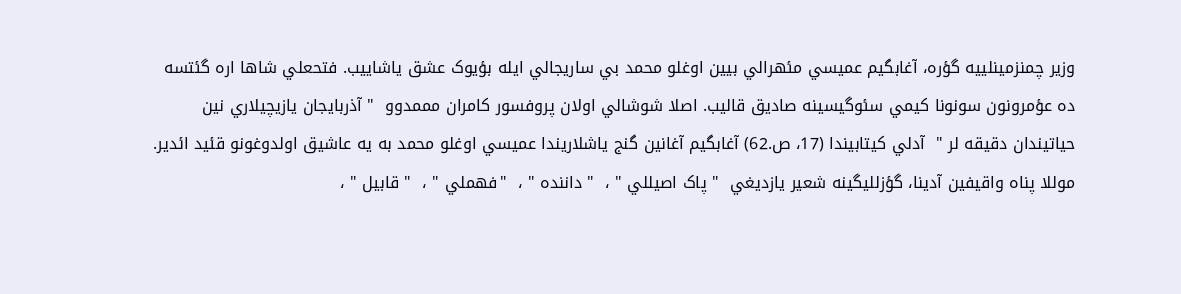وزير چمنزمينلييه گؤره، آغابگيم عميسي مئهرالي بيين اوغلو محمد بي ساريجالي ايله بؤيوک عشق ياشاييب. فتحعلي شاها اره گئتسه ده عؤمرونون سونونا کيمي سئوگيسينه صادیق قاليب. اصلا شوشالي اولان پروفسور کامران مممدوو  " آذربايجان يازيچيلاري نين حياتيندان دقيقه لر "  آدلي کيتابيندا (17، ص.62) آغابگيم آغانين گنج ياشلاريندا عميسي اوغلو محمد به يه عاشيق اولدوغونو قئيد ائدير. موللا پناه واقيفين آدينا، گؤزلليگينه شعير يازديغي  " پاک اصيللي " ،  " داننده " ،  "فهملي " ،  " قابيل " ،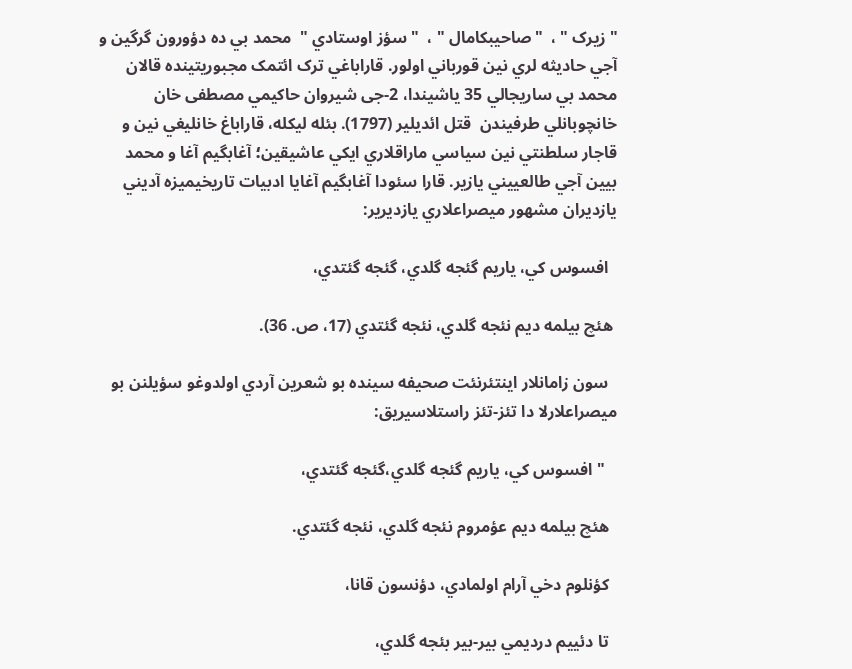" زيرک " ،  "صاحيبکامال " ،  " سؤز اوستادي "  محمد بي ده دؤورون گرگين و آجي حاديثه لري نين قورباني اولور. قاراباغي ترک ائتمک مجبوريتينده قالان محمد بي ساريجالي 35 ياشيندا، 2-جی شيروان حاکيمي مصطفی خان خانچوبانلي طرفيندن  قتل ائديلير (1797). بئله ليکله، قاراباغ خانليغي نين و قاجار سلطنتي نين سياسي ماراقلاري ايکي عاشيقين؛ آغابگيم آغا و محمد بيين آجي طالعييني يازير. قارا سئودا آغابگيم آغايا ادبيات تاريخيميزه آديني يازديران مشهور ميصراعلاري يازديرير:

  افسوس کي، ياريم گئجه گلدي، گئجه گئتدي،

 هئچ بيلمه ديم نئجه گلدي، نئجه گئتدي (17، ص. 36).

  سون زامانلار اينتئرنئت صحيفه سينده بو شعرين آردي اولدوغو سؤيلنن بو ميصراعلارلا دا تئز-تئز راستلاسيريق:

   " افسوس کي، ياريم گئجه گلدي،گئجه گئتدي،

  هئچ بيلمه ديم عؤمروم نئجه گلدي، نئجه گئتدي.

  کؤنلوم دخي آرام اولمادي، دؤنسون قانا،

  تا دئييم درديمي بير-بير بئجه گلدي،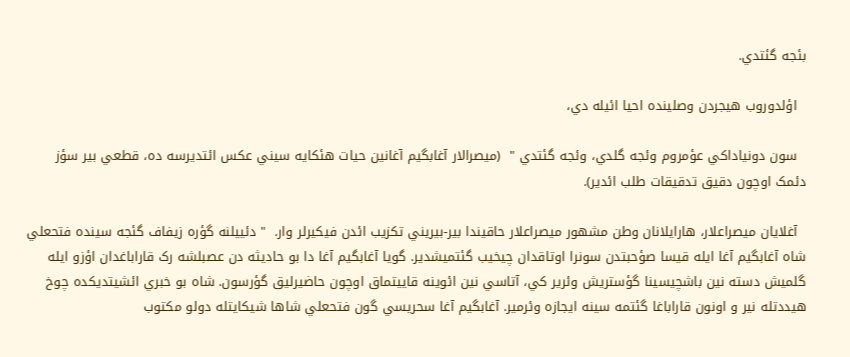بئجه گئتدي.

  اؤلدوروب هيجردن وصلينده احيا ائيله دي،

  سون دونياداکي عؤمروم وئجه گلدي، وئجه گئتدي "  (ميصرالار آغابگيم آغانين حيات هئکايه سيني عکس ائتديرسه ده، قطعي بير سؤز دئمک اوچون دقيق تدقيقات طلب ائدير).

  آغلايان ميصراعلار، هارايلانان وطن مشهور ميصراعلار حاقيندا بير-بيريني تکزيب ائدن فيکيرلر وار.  " دئييلنه گؤره زيفاف گئجه سينده فتحعلي شاه آغابگيم آغا ايله قيسا صؤحبتدن سونرا اوتاقدان چيخيب گئتميشدير. گويا آغابگيم آغا دا بو حاديثه دن عصبلشه رک قاراباغدان اؤزو ايله گلميش دسته نين باشچيسينا گؤستريش وئرير کي، آتاسي نين ائوينه قاييتماق اوچون حاضيرليق گؤرسون. شاه بو خبري ائشيتديکده چوخ هيددتله نير و اونون قاراباغا گئتمه سينه ايجازه وئرمير. آغابگيم آغا سحريسي گون فتحعلي شاها شيکايتله دولو مکتوب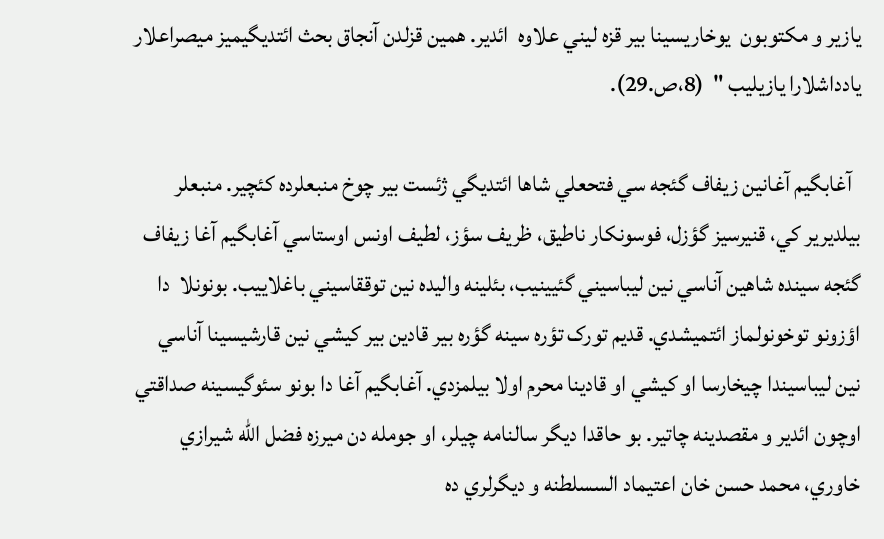يازير و مکتوبون  يوخاريسينا بير قزه ليني علاوه  ائدير. همين قزلدن آنجاق بحث ائتديگيميز ميصراعلار يادداشلارا يازيليب "  (8،ص.29).

  آغابگيم آغانين زيفاف گئجه سي فتحعلي شاها ائتديگي ژئست بير چوخ منبعلرده کئچير. منبعلر بيلديرير کي، قنيرسيز گؤزل، فوسونکار ناطيق، ظريف سؤز، لطيف اونس اوستاسي آغابگيم آغا زيفاف گئجه سينده شاهين آناسي نين ليباسيني گئيينيب، بئلينه واليده نين توققاسيني باغلاييب. بونونلا  دا اؤزونو توخونولماز ائتميشدي. قديم تورک تؤره سينه گؤره بير قادين بير کيشي نين قارشيسينا آناسي نين ليباسيندا چيخارسا او کيشي او قادينا محرم اولا بيلمزدي. آغابگيم آغا دا بونو سئوگيسينه صداقتي اوچون ائدير و مقصدينه چاتير. بو حاقدا ديگر سالنامه چيلر، او جومله دن ميرزه فضل الله شيرازي خاوري، محمد حسن خان اعتيماد السسلطنه و ديگرلري ده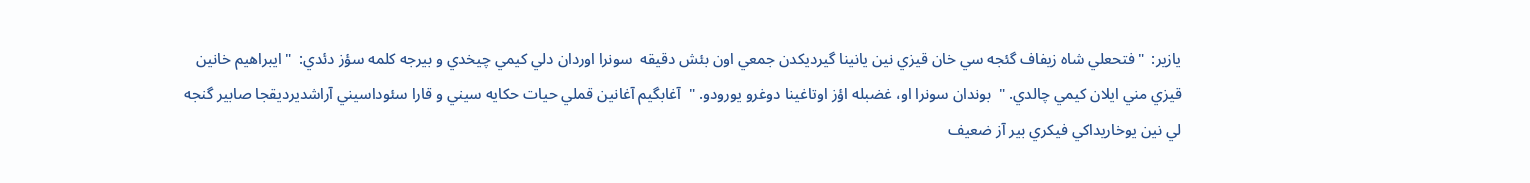يازير:  "فتحعلي شاه زيفاف گئجه سي خان قيزي نين يانينا گيرديکدن جمعي اون بئش دقيقه  سونرا اوردان دلي کيمي چيخدي و بيرجه کلمه سؤز دئدي:  " ايبراهيم خانين قيزي مني ايلان کيمي چالدي. "  بوندان سونرا او، غضبله اؤز اوتاغينا دوغرو يورودو. "  آغابگيم آغانين قملي حيات حکايه سيني و قارا سئوداسيني آراشديرديقجا صابير گنجه لي نين يوخاريداکي فيکري بير آز ضعيف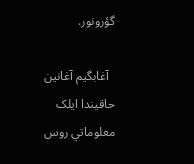گؤرونور.

  آغابگيم آغانين حاقيندا ايلک معلوماتي روس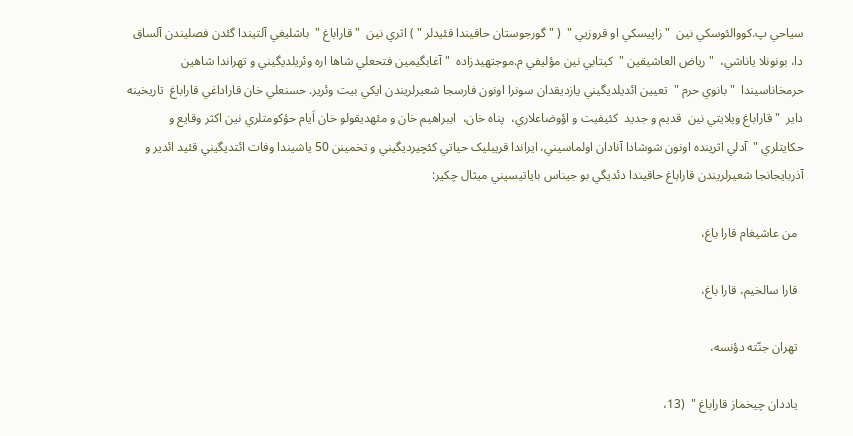سياحي پ.کووالئوسکي نين  " زاپيسکي او قروزيي "  ( " گورجوستان حاقيندا قئيدلر " ) اثري نين  " قاراباغ "  باشليغي آلتيندا گئدن فصليندن آلساق دا، بونونلا ياناشي،  " رياض العاشيقين "  کيتابي نين مؤليفي م.موجتهيدزاده  " آغابگيمين فتحعلي شاها اره وئريلديگيني و تهراندا شاهين حرمخاناسيندا  " بانوي حرم "  تعيين ائديلديگيني يازديقدان سونرا اونون فارسجا شعيرلريندن ايکي بيت وئرير. حسنعلي خان قاراداغي قاراباغ  تاريخينه  داير  " قاراباغ ويلايتي نين  قديم و جديد  کئيفيت و اؤوضاعلاري،  پناه خان،  ايبراهيم خان و مئهديقولو خان اَيام حؤکومتلري نين اکثر وقايع و حکايتلري "  آدلي اثرينده اونون شوشادا آنادان اولماسيني، ايراندا قريبليک حياتي کئچيرديگيني و تخمينن 50 ياشيندا وفات ائتديگيني قئيد ائدير و آذربايجانجا شعيرلريندن قاراباغ حاقيندا دئديگي بو جيناس باياتيسيني ميثال چکير:

  من عاشيغام قارا باغ،

  قارا سالخيم، قارا باغ،

  تهران جنّته دؤنسه،

  ياددان چيخماز قاراباغ "  (13،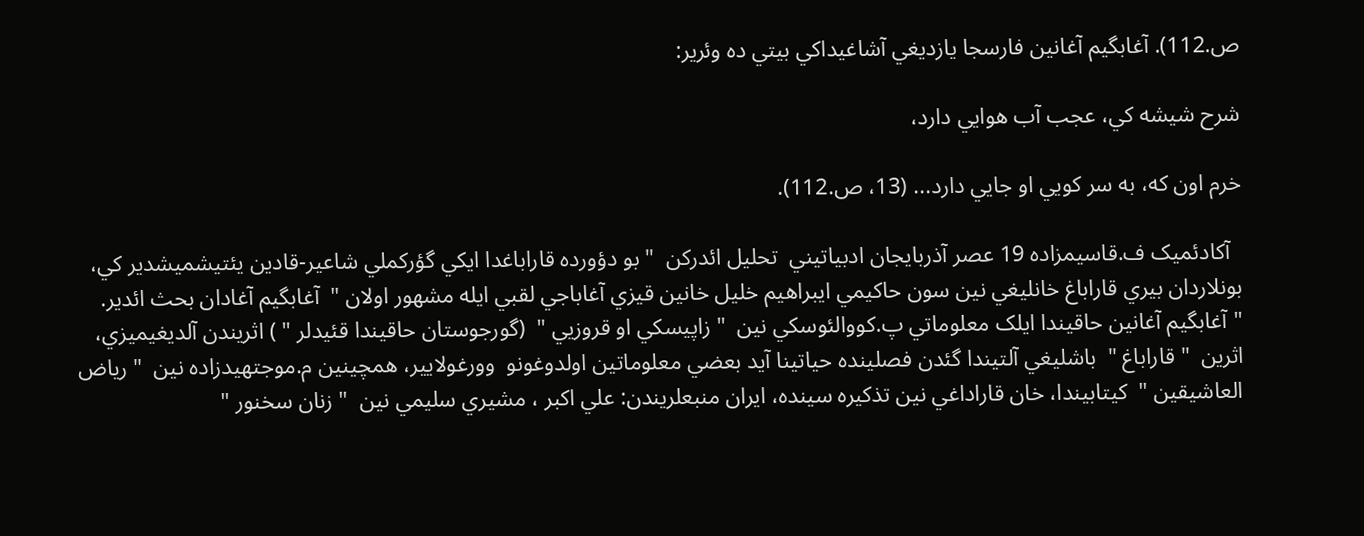ص.112). آغابگيم آغانين فارسجا يازديغي آشاغيداکي بيتي ده وئرير:

شرح شيشه کي، عجب آب هوايي دارد،

خرم اون که، به سر کويي او جايي دارد... (13، ص.112).

  آکادئميک ف.قاسيمزاده 19 عصر آذربايجان ادبياتيني  تحليل ائدرکن  " بو دؤورده قاراباغدا ايکي گؤرکملي شاعير-قادين يئتيشميشدير کي، بونلاردان بيري قاراباغ خانليغي نين سون حاکيمي ايبراهيم خليل خانين قيزي آغاباجي لقبي ايله مشهور اولان "  آغابگيم آغادان بحث ائدير.  "آغابگيم آغانين حاقيندا ايلک معلوماتي پ.کووالئوسکي نين  " زاپيسکي او قروزيي "  (گورجوستان حاقيندا قئيدلر " ) اثريندن آلديغيميزي، اثرين  " قاراباغ "  باشليغي آلتيندا گئدن فصلينده حياتينا آيد بعضي معلوماتين اولدوغونو  وورغولايير، همچينين م.موجتهيدزاده نين  " رياض العاشيقين "  کيتابيندا، خان قاراداغي نين تذکيره سينده، ايران منبعلريندن: علي اکبر ، مشيري سليمي نين  " زنان سخنور "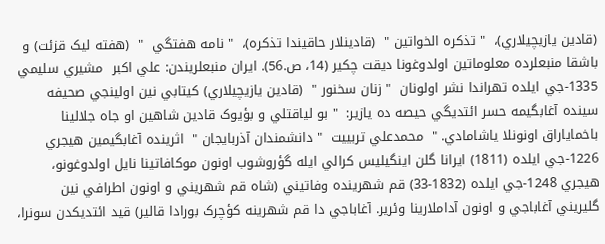(قادين يازيچيلاري)،  " تذکره الخواتين "  (قادينلار حاقيندا تذکره)،  " نامه هفتگي  "  (هفته ليک قزئت) و باشقا منبعلرده معلوماتين اولدوغونا ديقت چکير (14، ص.56). ايران منبعلريندن: علي اکبر  مشيري سليمي 1335-جي ايلده تهراندا نشر اولونان  " زنان سخنور "  (قادين يازيچيلاري) کيتابي نين اولينجي صحيفه سينده آغابگيمه حسر ائتديگي حيصه ده يازير:  " بو لياقتلي و بؤيوک قادين شاهين او جاه جلالينا باخماياراق اونونلا ياشامادي. "  محمدعلي تربييت  " دانشمندان آذربايجان "  اثرينده آغابگيمين هيجري 1226-جي ايلده (1811) ايرانا گلن اينگيليس کرالي ايله گؤروشوب اونون موکافاتينا نايل اولدوغونو، هيجري 1248-جي ايلده (1832-33) قم شهرينده وفاتيني (شاه قم شهريني و اونون اطرافي نين گليريني آغاباجي و اونون آداملارينا وئرير. آغاباجي دا قم شهرينه کؤچرک بورادا قالير) قيد ائتديکدن سونرا،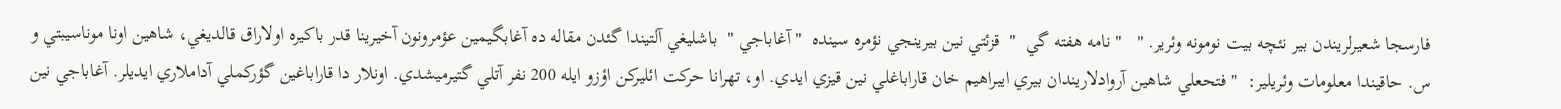فارسجا شعيرلريندن بير نئچه بيت نومونه وئرير. "   " نامه هفته گي  "  قزئتي نين بيرينجي نؤمره سينده  " آغاباجي "  باشليغي آلتيندا گئدن مقاله ده آغابگيمين عؤمرونون آخيرينا قدر باکيره اولاراق قالديغي، شاهين اونا موناسيبتي و س. حاقيندا معلومات وئريلير:  " فتحعلي شاهين آروادلاريندان بيري ايبراهيم خان قاراباغلي نين قيزي ايدي. او، تهرانا حرکت ائليرکن اؤزو ايله 200 نفر آتلي گتيرميشدي. اونلار دا قاراباغين گؤرکملي آداملاري ايديلر. آغاباجي نين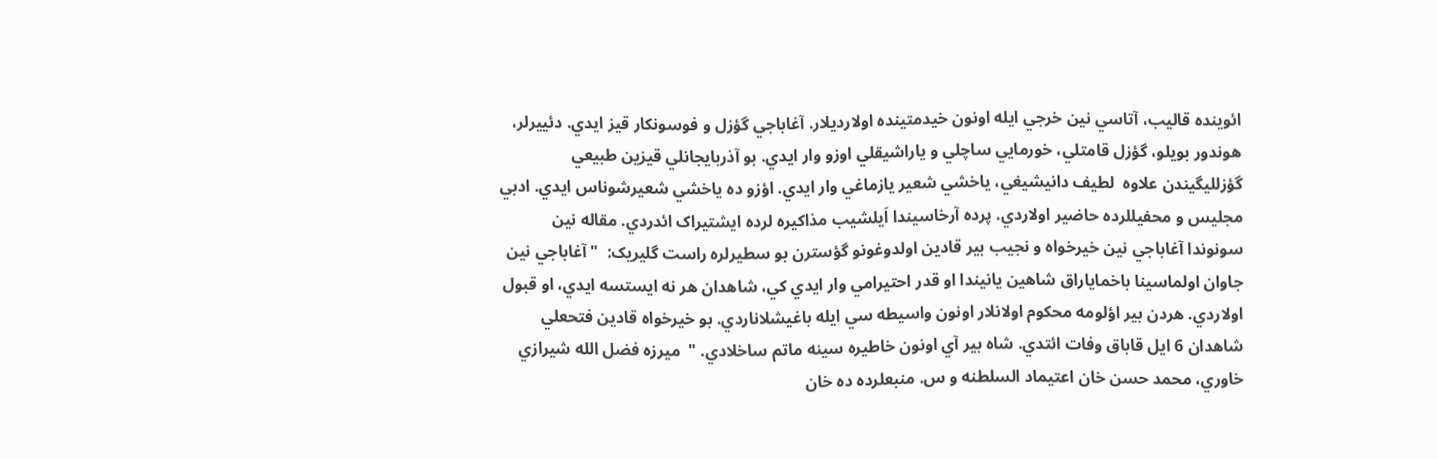ائوينده قاليب، آتاسي نين خرجي ايله اونون خيدمتينده اولارديلار. آغاباجي گؤزل و فوسونکار قيز ايدي. دئييرلر، هوندور بويلو، گؤزل قامتلي، خورمايي ساچلي و ياراشيقلي اوزو وار ايدي. بو آذربايجانلي قيزين طبيعي گؤزلليگيندن علاوه  لطيف دانيشيغي، ياخشي شعير يازماغي وار ايدي. اؤزو ده ياخشي شعيرشوناس ايدي. ادبي مجليس و محفيللرده حاضير اولاردي. پرده آرخاسيندا اَيلشيب مذاکيره لرده ايشتيراک ائدردي. مقاله نين سونوندا آغاباجي نين خيرخواه و نجيب بير قادين اولدوغونو گؤسترن بو سطيرلره راست گليريک:  " آغاباجي نين جاوان اولماسينا باخماياراق شاهين يانيندا او قدر احتيرامي وار ايدي کي، شاهدان هر نه ايستسه ايدي، او قبول اولاردي. هردن بير اؤلومه محکوم اولانلار اونون واسيطه سي ايله باغيشلاناردي. بو خيرخواه قادين فتحعلي شاهدان 6 ايل قاباق وفات ائتدي. شاه بير آي اونون خاطيره سينه ماتم ساخلادي. "  ميرزه فضل الله شيرازي خاوري، محمد حسن خان اعتيماد السلطنه و س. منبعلرده ده خان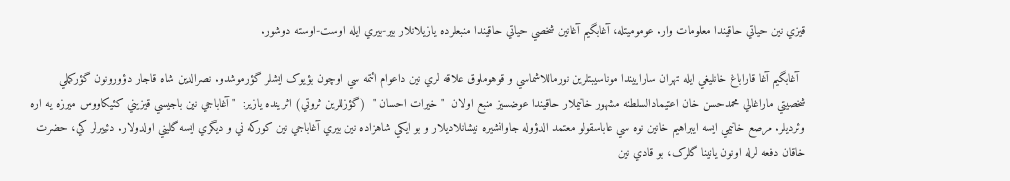قيزي نين حياتي حاقيندا معلومات وار. عوموميتله، آغابگيم آغانين شخصي حياتي حاقيندا منبعلرده يازيلانلار بير-بيري ايله اوست-اوسته دوشور.

  آغابگيم آغا قاراباغ خانليغي ايله تهران ساراييندا موناسيبتلرين نورماللاشماسي و قوهوملوق علاقه لري نين داعوام ائتمه سي اوچون بؤيوک ايشلر گؤرموشدو. نصرالدين شاه قاجار دؤورونون گؤرکملي شخصيتي ماراغالي محمدحسن خان اعتيمادالسلطنه مشهور خانيملار حاقيندا عوضسيز منبع اولان  " خيرات احسان "  (گؤزللرين ثروتي) اثرينده يازير:  " آغاباجي نين باجيسي قيزيني کئيکاووس ميرزه يه اره وئرديلر. مرصع خانيمي ايسه ايبراهيم خانين نوه سي عاباسقولو معتمد الدؤوله جاوانشيره نيشانلاديلار و بو ايکي شاهزاده نين بيري آغاباجي نين کورکه ني و ديگري ايسه گليني اولدولار. دئييرلر کي، حضرت خاقان دفعه لرله اونون يانينا گلرک، بو قادي نين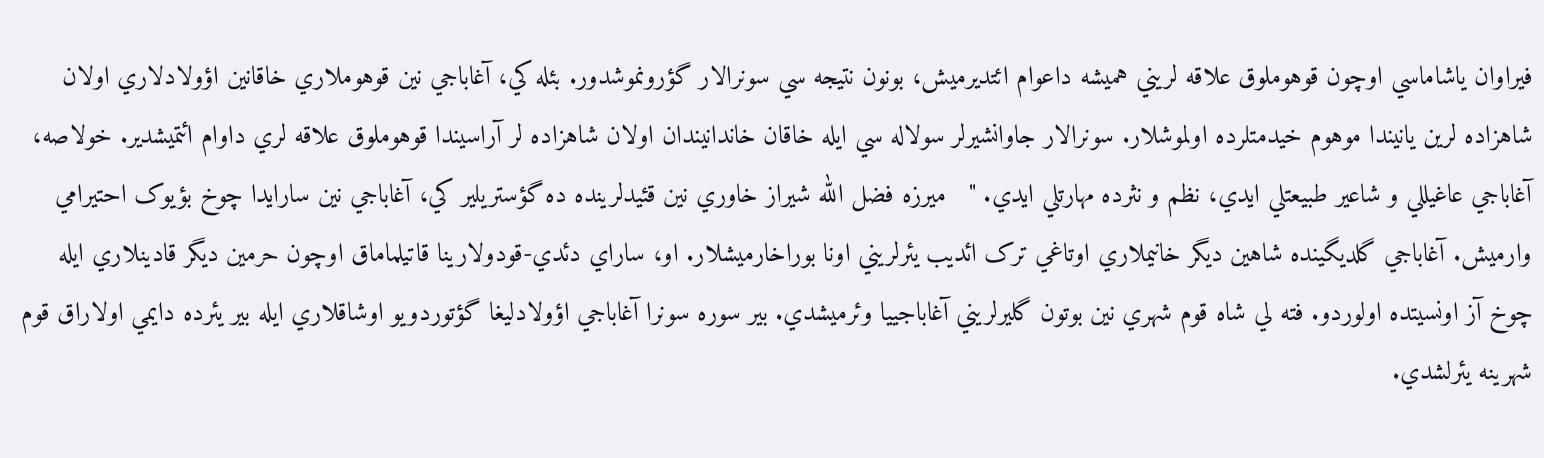فيراوان ياشاماسي اوچون قوهوملوق علاقه لريني هميشه داعوام ائتديرميش، بونون نتيجه سي سونرالار گؤرونموشدور. بئله کي، آغاباجي نين قوهوملاري خاقانين اؤولادلاري اولان شاهزاده لرين يانيندا موهوم خيدمتلرده اولموشلار. سونرالار جاوانشيرلر سولاله سي ايله خاقان خاندانيندان اولان شاهزاده لر آراسيندا قوهوملوق علاقه لري داوام ائتميشدير. خولاصه، آغاباجي عاغيللي و شاعير طبيعتلي ايدي، نظم و نثرده مهارتلي ايدي. "   ميرزه فضل الله شيراز خاوري نين قئيدلرينده ده گؤستريلير کي، آغاباجي نين سارايدا چوخ بؤيوک احتيرامي وارميش. آغاباجي گلديگينده شاهين ديگر خانيملاري اوتاغي ترک ائديب يئرلريني اونا بوراخارميشلار. او، ساراي دئدي-قودولارينا قاتيلماماق اوچون حرمين ديگر قادينلاري ايله چوخ آز اونسيتده اولوردو. فته لي شاه قوم شهري نين بوتون گليرلريني آغاباجييا وئرميشدي. بير سوره سونرا آغاباجي اؤولادليغا گؤتوردويو اوشاقلاري ايله بير يئرده دايمي اولاراق قوم شهرينه يئرلشدي.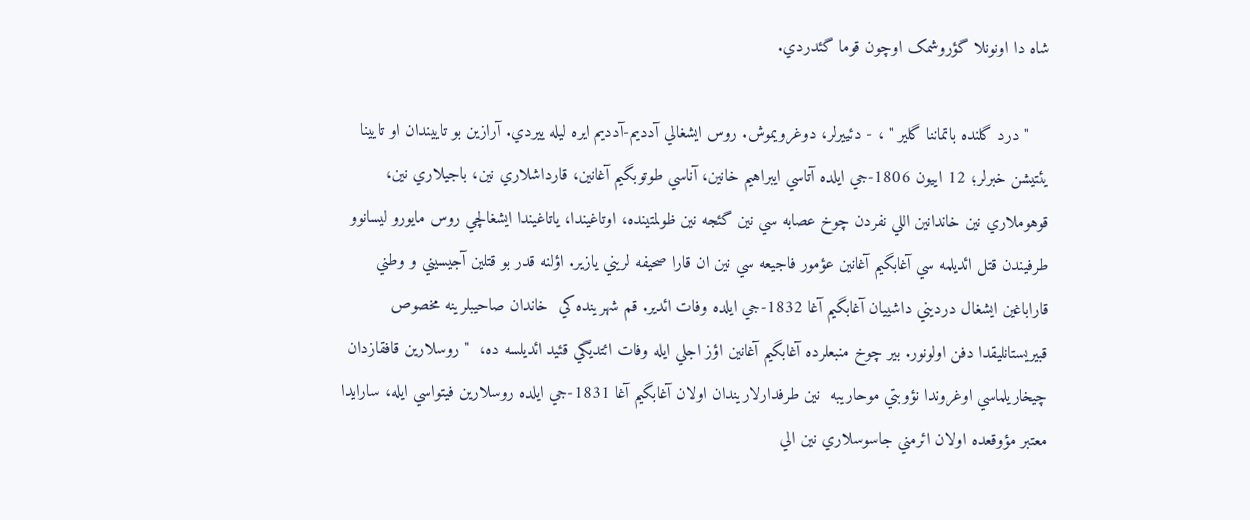شاه دا اونونلا گؤروشمک اوچون قوما گئدردي.

    " درد گلنده باتماننا گلير " ، - دئييرلر، دوغرويموش. روس ايشغالي آدديم-آدديم ايره ليله ييردي. آرازين بو تاييندان او تايينا يئتيشن خبرلر؛ 12 اييون 1806-جي ايلده آتاسي ايبراهيم خانين، آناسي طوتوبگيم آغانين، قارداشلاري نين، باجيلاري نين، قوهوملاري نين خاندانين اللي نفردن چوخ عصابه سي نين گئجه نين ظولمتينده، اوتاغيندا، ياتاغيندا ايشغالچي روس مايورو ليسانوو طرفيندن قتل ائديلمه سي آغابگيم آغانين عؤمور فاجيعه سي نين ان قارا صحيفه لريني يازير. اؤلنه قدر بو قتلين آجيسيني و وطني قاراباغين ايشغال درديني داشييان آغابگيم آغا 1832-جي ايلده وفات ائدير. قم شهرينده کي  خاندان صاحيبلرينه مخصوص قبيريستانليقدا دفن اولونور. بير چوخ منبعلرده آغابگيم آغانين اؤز اجلي ايله وفات ائتديگي قئيد ائديلسه ده،  " روسلارين قافقازدان چيخاريلماسي اوغروندا نؤوبتي موحاريبه  نين طرفدارلاريندان اولان آغابگيم آغا 1831-جي ايلده روسلارين فيتواسي ايله، سارايدا معتبر مؤوقعده اولان ائرمني جاسوسلاري نين الي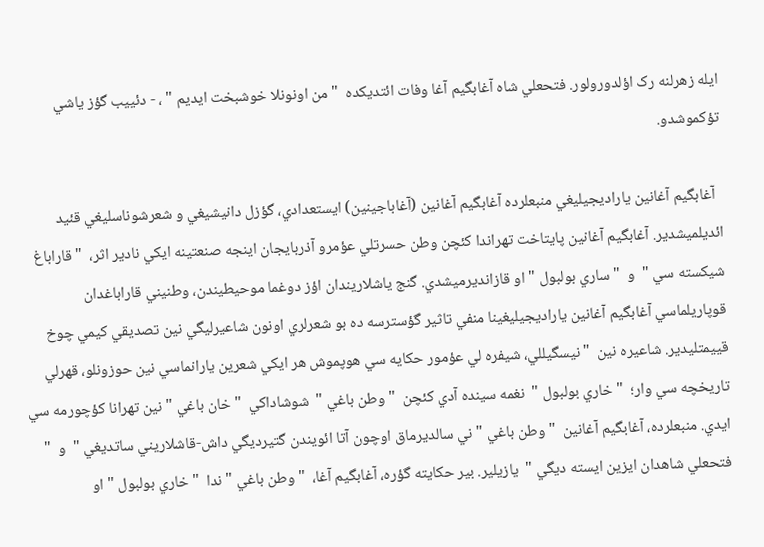ايله زهرلنه رک اؤلدورولور. فتحعلي شاه آغابگيم آغا وفات ائتديکده  " من اونونلا خوشبخت ايديم " ، - دئييب گؤز ياشي تؤکموشدو.

  آغابگيم آغانين ياراديجيليغي منبعلرده آغابگيم آغانين (آغاباجينين) ايستعدادي، گؤزل دانيشيغي و شعرشوناسليغي قئيد ائديلميشدير. آغابگيم آغانين پايتاخت تهراندا کئچن وطن حسرتلي عؤمرو آذربايجان اينجه صنعتينه ايکي نادير اثر،  " قاراباغ شيکسته سي "  و  " ساري بولبول " او قازانديرميشدي. گنج ياشلاريندان اؤز دوغما موحيطيندن، وطنيني قاراباغدان قوپاريلماسي آغابگيم آغانين ياراديجيليغينا منفي تاثير گؤسترسه ده بو شعرلري اونون شاعيرليگي نين تصديقي کيمي چوخ قييمتليدير. شاعيره نين  "نيسگيللي، شيفره لي عؤمور حکايه سي هوپموش هر ايکي شعرين يارانماسي نين حوزونلو، قهرلي تاريخچه سي وار؛  " خاري بولبول "  نغمه سينده آدي کئچن  " وطن باغي "  شوشاداکي  " خان باغي " نين تهرانا کؤچورمه سي ايدي. منبعلرده، آغابگيم آغانين  " وطن باغي " ني سالديرماق اوچون آتا ائويندن گتيرديگي داش-قاشلاريني ساتديغي "  و  " فتحعلي شاهدان ايزين ايسته ديگي "  يازيلير. بير حکايته گؤره، آغابگيم آغا،  " وطن باغي " ندا  " خاري بولبول " او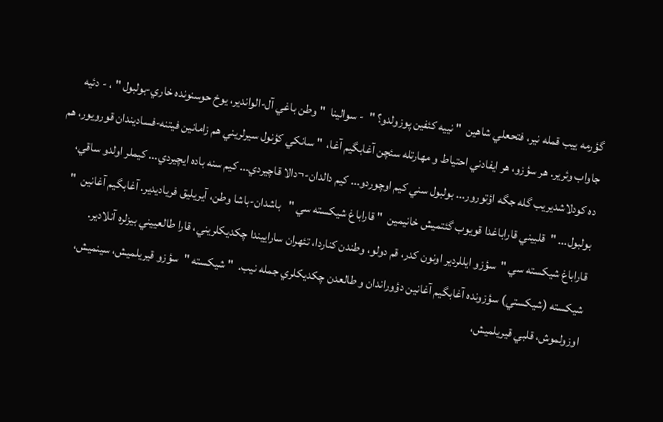گؤرمه ييب قمله نير، فتحعلي شاهين  " نييه کئفين پوزولدو؟ "  - سوالينا  " وطن باغي آل-الواندير، يوخ حوسنونده خاري-بولبول " ، - دئيه جاواب وئرير. هر سؤزو، هر ايفادني احتياط و مهارتله سئچن آغابگيم آغا،  " سانکي کؤنول سيرلريني هم زامانين فيتنه-فساديندان قورويور، هم ده کودلاشديريب گله جگه اؤتورور... بولبول سني کيم اوچوردو... کيم دالدان-¬دالا قاچيردي... کيم سنه باده ايچيردي... کيملر اولدو ساقي، بولبول... "  قلبيني قاراباغدا قويوب گئتميش خانيمين  " قاراباغ شيکسته سي "   باشدان-باشا وطن، آيريليق فرياديدير. آغابگيم آغانين  " قاراباغ شيکسته سي "  سؤزو ايللردير اونون کدر، قم دولو، وطندن کناردا، تئهران ساراييندا چکديکلريني، قارا طالعييني بيزلره آنلادير. شيکسته (شيکستي) سؤزونده آغابگيم آغانين دؤوراندان و طالعدن چکديکلري جمله نيب.  " شيکسته "  سؤزو قيريلميش، سينميش، اوزولموش، قلبي قيريلميش،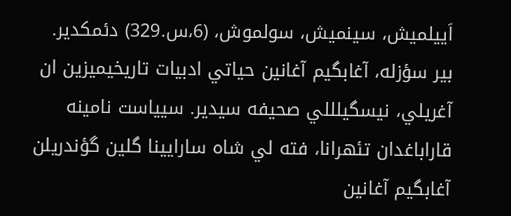اَييلميش، سينميش، سولموش، (6،س.329) دئمکدير. بير سؤزله، آغابگيم آغانين حياتي ادبيات تاريخيميزين ان آغريلي، نيسگيلللي صحيفه سيدير. سيياست نامينه قاراباغدان تئهرانا، فته لي شاه سارايينا گلين گؤندريلن  آغابگيم آغانين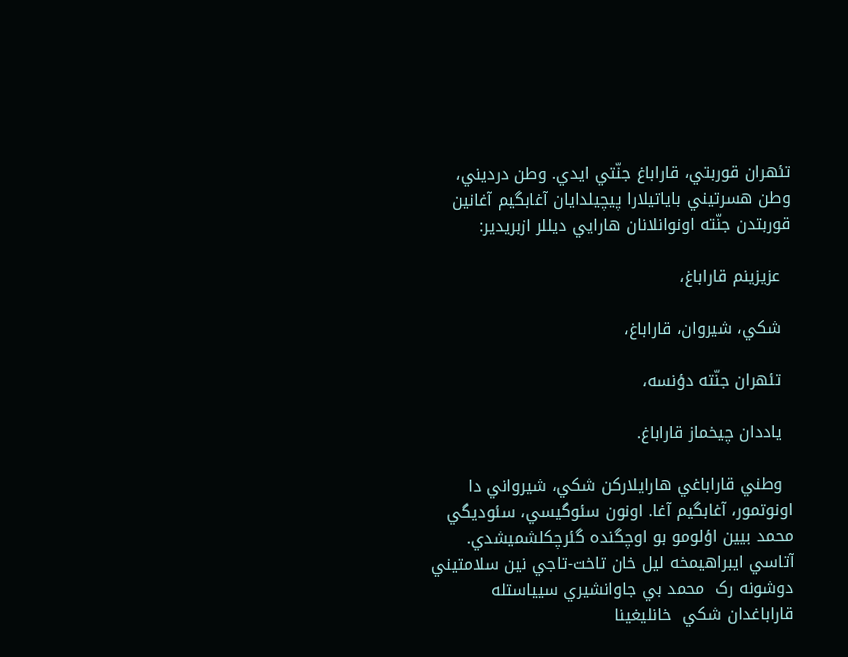تئهران قوربتي، قاراباغ جنّتي ايدي. وطن درديني، وطن هسرتيني باياتيلارا پيچيلدايان آغابگيم آغانين قوربتدن جنّته اونوانلانان هارايي ديللر ازبريدير:

  عزيزينم قاراباغ،

  شکي، شيروان، قاراباغ،

  تئهران جنّته دؤنسه،

  ياددان چيخماز قاراباغ.

  وطني قاراباغي هارايلارکن شکي، شيرواني دا اونوتمور، آغابگيم آغا. اونون سئوگيسي، سئوديگي محمد بيين اؤلومو بو اوچگنده گئرچکلشميشدي.  آتاسي ايبراهيمخه ليل خان تاخت-تاجي نين سلامتيني دوشونه رک  محمد بي جاوانشيري سيياستله قاراباغدان شکي  خانليغينا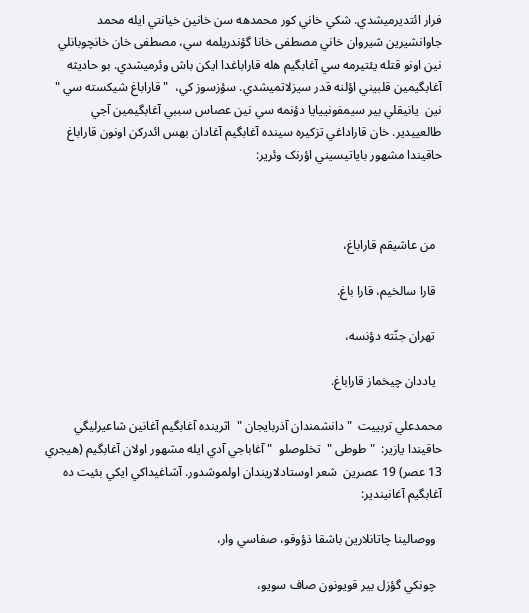فرار ائتديرميشدي. شکي خاني کور محمدهه سن خانين خيانتي ايله محمد جاوانشيرين شيروان خاني مصطفی خانا گؤندريلمه سي، مصطفی خان خانچوبانلي نين اونو قتله يئتيرمه سي آغابگيم هله قاراباغدا ايکن باش وئرميشدي. بو حاديثه  آغابگيمين قلبيني اؤلنه قدر سيزلاتميشدي. سؤزسوز کي،  " قاراباغ شيکسته سي "  نين  يانيقلي بير سيمفونييايا دؤنمه سي نين عصاس سببي آغابگيمين آجي طالعييدير. خان قاراداغي تزکيره سينده آغابگيم آغادان بهس ائدرکن اونون قاراباغ حاقيندا مشهور باياتيسيني اؤرنک وئرير:



  من عاشيقم قاراباغ،

  قارا سالخيم، قارا باغ.

  تهران جنّته دؤنسه،

  ياددان چيخماز قاراباغ.

محمدعلي تربييت  " دانشمندان آذربايجان "  اثرينده آغابگيم آغانين شاعيرليگي حاقيندا يازير:  " طوطی "  تخلوصلو  " آغاباجي آدي ايله مشهور اولان آغابگيم (هيجري 13 عصر) 19 عصرين  شعر اوستادلاريندان اولموشدور. آشاغيداکي ايکي بئيت ده آغابگيم آغانيندير:

  ووصالينا چاتانلارين باشقا ذؤوقو، صفاسي وار،

  چونکي گؤزل بير قويونون صاف سويو،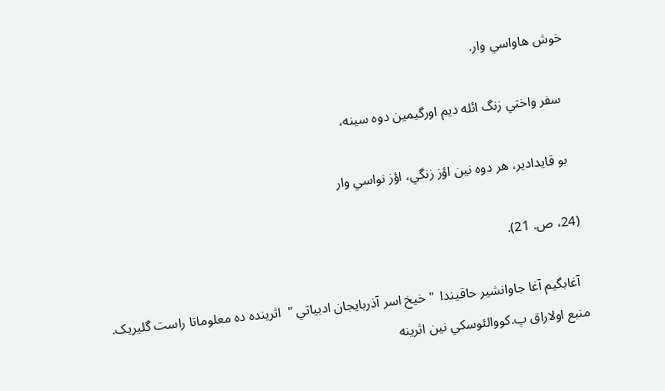خوش هاواسي وار.

  سفر واختي زنگ ائله ديم اورگيمين دوه سينه،

  بو قايدادير، هر دوه نين اؤز زنگي، اؤز نواسي وار

(24، ص. 21).

  آغابگيم آغا جاوانشير حاقيندا  " خيخ اسر آذربايجان ادبياتي "  اثرينده ده معلوماتا راست گليريک. منبع اولاراق پ.کووالئوسکي نين اثرينه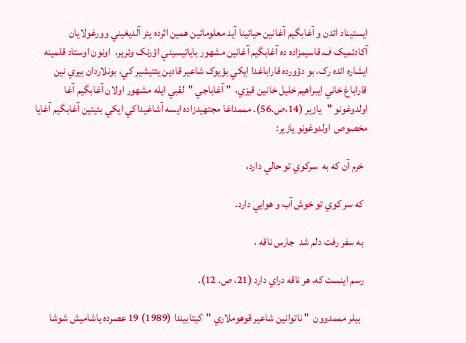ايستيناد ائدن و آغابگيم آغانين حياتينا آيد معلوماتين همين اثرده يئر آلديغيني وورغولايان آکادئميک ف.قاسيمزاده ده آغابگيم آغانين مشهور باياتيسيني اؤرنک وئرير،  اونون اوستاد قلمينه ايشاره ائده رک، بو دؤورده قاراباغدا ايکي بؤيوک شاعير قادين يئتيشير کي، بونلاردان بيري نين قاراباغ خاني ايبراهيم خليل خانين قيزي،  " آغاباجي "  لقبي ايله مشهور اولان آغابگيم آغا اولدوغونو "   يازير (14،ص.56). مممداغا مجتهيدزاده ايسه آشاغيداکي ايکي بئيتين آغابگيم آغايا مخصوص  اولدوغونو يازير:

  خرم آن که به  سرکوي تو حالي دارد،

  که سر کوي تو خوش آب و هوايي دارد.

  به سفر رفت دلم شد  جارس ناقه ،

  رسم اينست که، هر ناقه دراي دارد (21، ص. 12).

   بيلر مممدوون  " ناتوانين شاعير قوهوملاري "  کيتابيندا (1989) 19 عصرده ياشاميش شوشا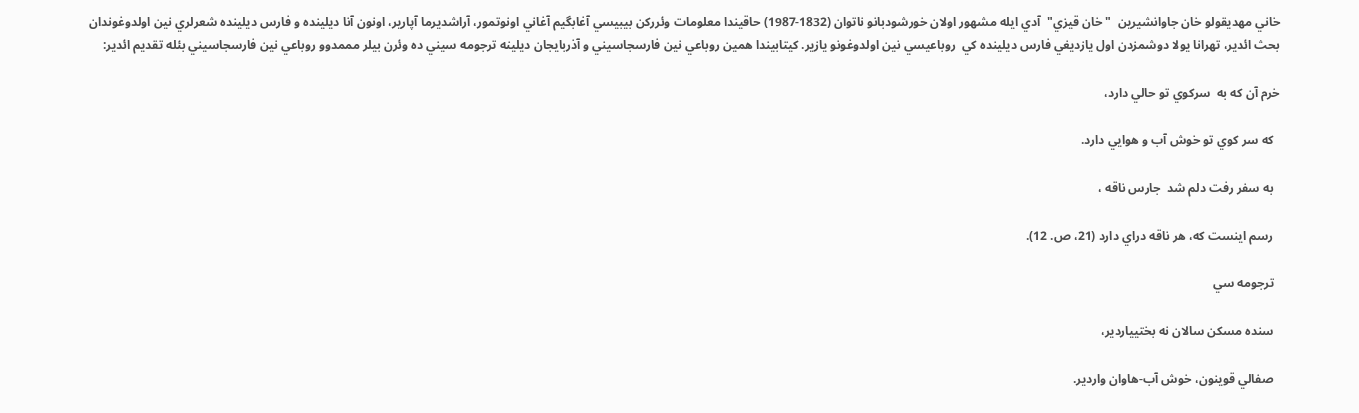خاني مهديقولو خان جاوانشيرين  " خان قيزي"  آدي ايله مشهور اولان خورشودبانو ناتوان (1832-1987) حاقيندا معلومات وئررکن بيبيسي آغابگيم آغاني اونوتمور، آراشديرما آپارير، اونون آنا ديلينده و فارس ديلينده شعرلري نين اولدوغوندان بحث ائدير، تهرانا يولا دوشمزدن اول يازديغي فارس ديلينده کي  روباعيسي نين اولدوغونو يازير. کيتابيندا همين روباعي نين فارسجاسيني و آذربايجان ديلينه ترجومه سيني ده وئرن بيلر مممدوو روباعي نين فارسجاسيني بئله تقديم ائدير:

خرم آن که به  سرکوي تو حالي دارد،

  که سر کوي تو خوش آب و هوايي دارد.

  به سفر رفت دلم شد  جارس ناقه ،

  رسم اينست که، هر ناقه دراي دارد (21، ص. 12).

  ترجومه سي

  سنده مسکن سالان نه بختيياردير،

  صفالي قوينون، خوش آب-هاوان واردير.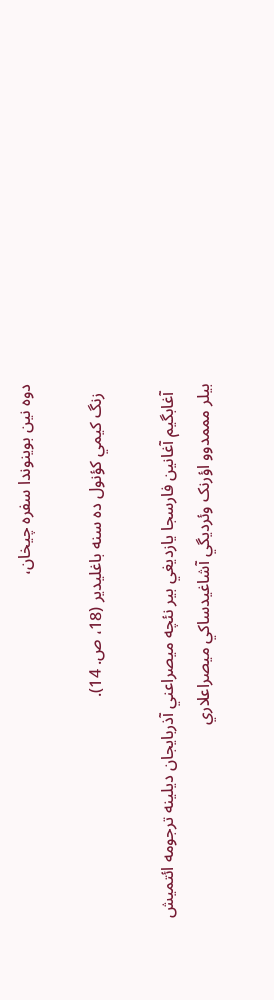دوه نين بوينوندا سفره چيخان،

  زنگ کيمي کؤنول ده سنه باغليدير (18، ص. 14).

  آغابگيم آغانين فارسجا يازديغي بير نئچه ميصراعني آذربايجان ديلينه ترجومه ائتميش بيلر مممدوو اؤرنک وئرديگي آشاغيدساکي ميصراعلاري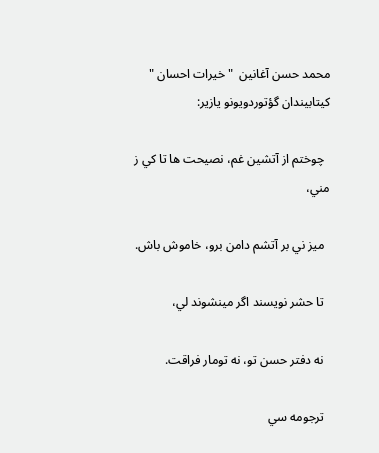محمد حسن آغانين  " خيرات احسان "  کيتابيندان گؤتوردويونو يازير:

  چوختم از آتشين غم، نصیحت ها تا کي ز مني،

  ميز ني بر آتشم دامن برو، خاموش باش.

  تا حشر نويسند اگر مينشوند لي،

  نه دفتر حسن تو، نه تومار فراقت.

  ترجومه سي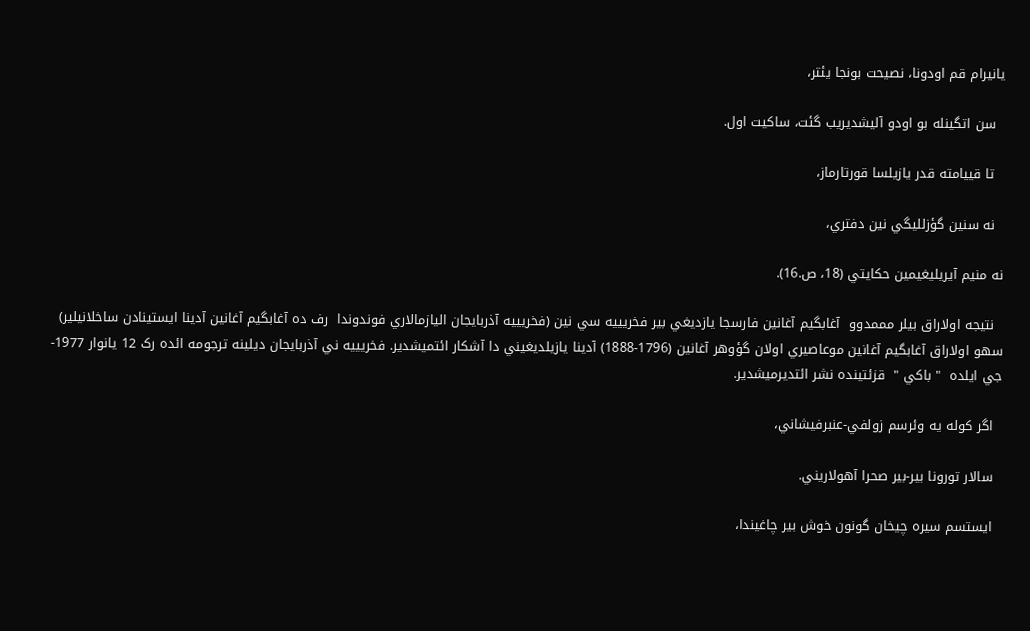يانيرام قم اودونا، نصيحت بونجا يئتر،

  سن اتگينله بو اودو آليشديريب گئت، ساکيت اول.

  تا قييامته قدر يازيلسا قورتارماز،

  نه سنين گؤزلليگي نين دفتري،

نه منيم آيريليغيمين حکايتي (18، ص.16).

  نتيجه اولاراق بيلر مممدوو  آغابگيم آغانين فارسجا يازديغي بير فخريييه سي نين (فخريييه آذربايجان اليازمالاري فوندوندا  رف ده آغابگيم آغانين آدينا ايستينادن ساخلانيلير) سهو اولاراق آغابگيم آغانين موعاصيري اولان گؤوهر آغانين (1796-1888) آدينا يازيلديغيني دا آشکار ائتميشدير. فخريييه ني آذربايجان ديلينه ترجومه ائده رک 12 يانوار 1977-جي ايلده  " باکي "  قزئتينده نشر ائتديرميشدير.

  اگر کوله يه وئرسم زولفي-عنبرفيشاني،

  سالار تورونا بير-بير صحرا آهولاريني.

  ايستسم سيره چيخان گونون خوش بير چاغيندا،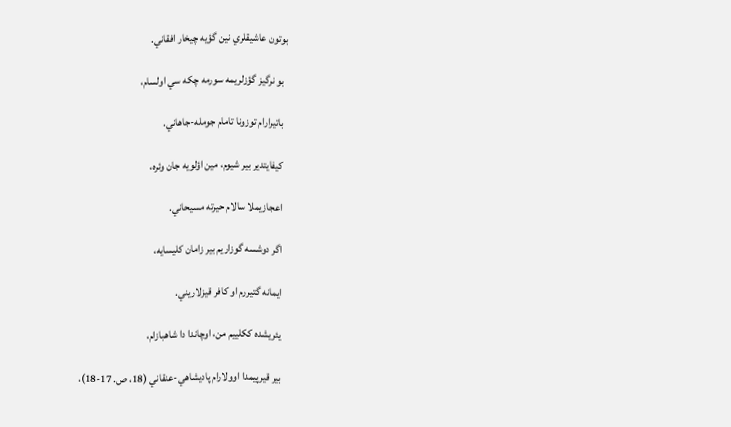بوتون عاشيقلري نين گؤيه چيخار افقاني.

  بو نرگيز گؤزلريمه سورمه چکه سي اولسام،

  باتيرارام توزونا تامام جومله-جاهاني.

  کيفايتدير بير شيوم، مين اؤلويه جان وئره،

  اعجازيملا سالام حيرته مسيحاني.

  اگر دوشسه گوزاريم بير زامان کليسايه،

  ايمانه گتيررم او کافر قيزلاريني.

  يئريشده ککلييم من، اوچاندا دا شاهبازام،

  بير قيرپيمدا اوولارام پاديشاهي-عنقاني (18، ص. 17-18).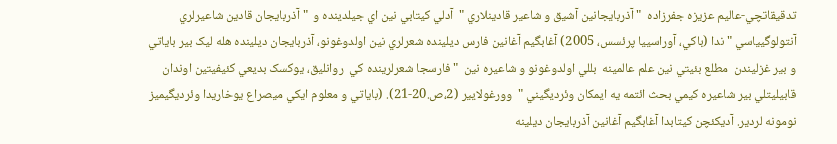تدقيقاتچي-عاليم عزيزه جفرزاده  " آذربايجانين آشيق و شاعير قادينلاري "  آدلي کيتابي نين اي جيلدينده و  " آذربايجان قادين شاعيرلري آنتولوگيياسي " ندا (باکي، آوراسييا پرئسس، 2005) آغابگيم آغانين فارس ديلينده شعرلري نين اولدوغونو، آذربايجان ديلينده هله ليک بير باياتي و بير غزليندن  مطلع بئيتي نين علم عالمينه  بللي اولدوغونو و شاعيره نين  " فارسجا شعرلرينده کي  روانليق، يوکسک بديعي کئيفيتين اوندان قابيليتلي بير شاعيره کيمي بحث ائتمه يه ايمکان وئرديگيني "  وورغولايير (2،ص.20-21). (باياتي و معلوم ايکي ميصراع يوخاريدا وئرديگيميز نومونه لردير. آديکئچن کيتابدا آغابگيم آغانين آذربايجان ديلينه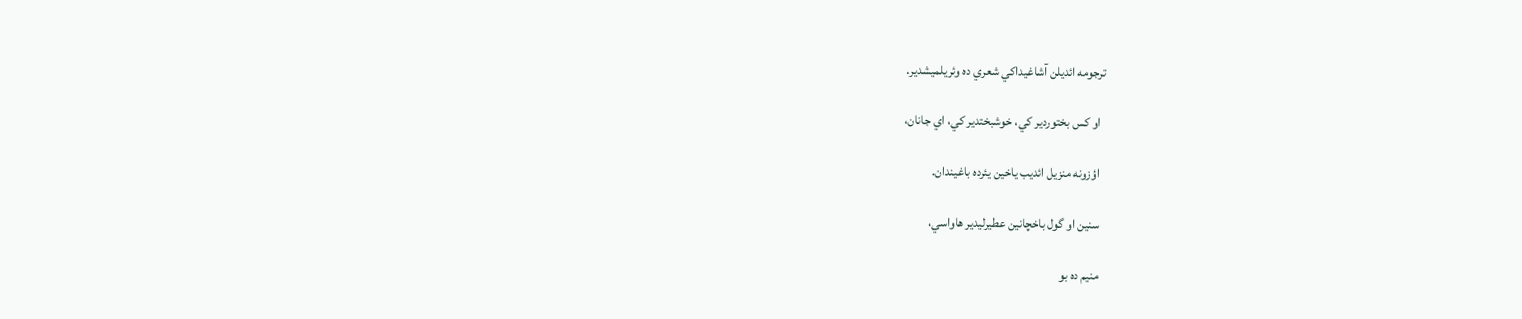ترجومه ائديلن آشاغيداکي شعري ده وئريلميشدير.

  او کس بختوردير کي، خوشبختدير کي، اي جانان،

  اؤزونه منزيل ائديب ياخين يئرده باغيندان.

  سنين او گول باخچانين عطيرليدير هاواسي،

  منيم ده بو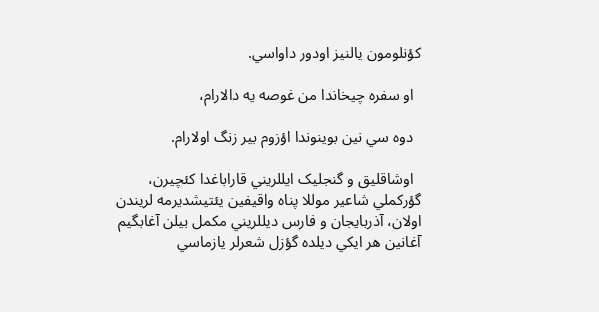کؤنلومون يالنيز اودور داواسي.

  او سفره چيخاندا من غوصه يه دالارام،

  دوه سي نين بوينوندا اؤزوم بير زنگ اولارام.

  اوشاقليق و گنجليک ايللريني قاراباغدا کئچيرن، گؤرکملي شاعير موللا پناه واقيفين يئتيشديرمه لريندن اولان، آذربايجان و فارس ديللريني مکمل بيلن آغابگيم آغانين هر ايکي ديلده گؤزل شعرلر يازماسي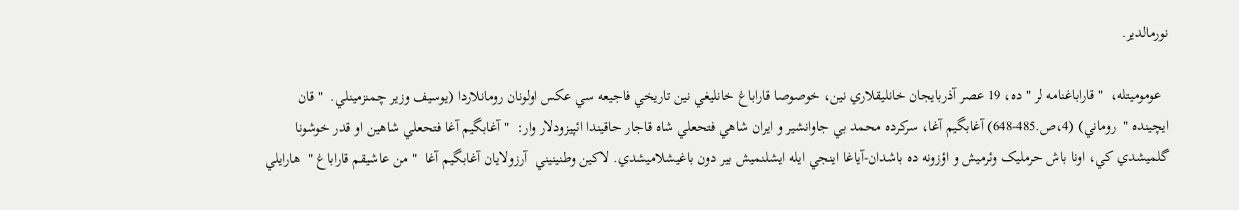نورمالدير.

  عوموميتله،  " قاراباغنامه لر " ده، 19 عصر آذربايجان خانليقلاري نين، خوصوصا قاراباغ خانليغي نين تاريخي فاجيعه سي عکس اولونان رومانلاردا (يوسيف وزير چمنزمينلي.  " قان ايچينده "  روماني) (4،ص.485-648) آغابگيم آغا، سرکرده محمد بي جاوانشير و ايران شاهي فتحعلي شاه قاجار حاقيندا ائپيزودلار وار:  "آغابگيم آغا فتحعلي شاهين او قدر خوشونا گلميشدي کي، اونا باش حرمليک وئرميش و اؤزونه ده باشدان-آياغا اينجي ايله ايشلنميش بير دون باغيشلاميشدي. لاکين وطنينيني  آرزولايان آغابگيم آغا  " من عاشيقم قاراباغ "  هارايلي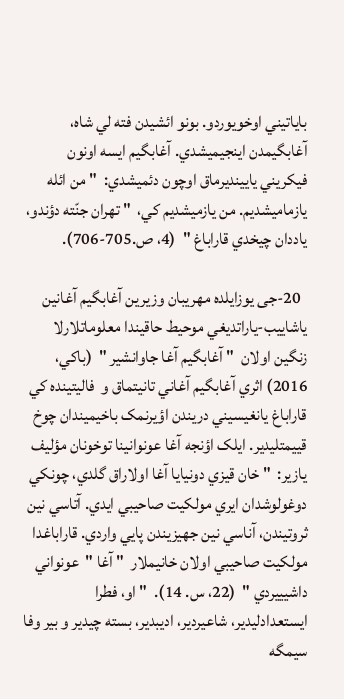باياتيني اوخويوردو. بونو ائشيدن فته لي شاه، آغابگيمدن اينجيميشدي. آغابگيم ايسه اونون فيکريني يايينديرماق اوچون دئميشدي:  " من ائله يازماميشديم. من يازميشديم کي،  " تهران جنّته دؤندو، ياددان چيخدي قاراباغ "  (4، ص.705-706).

  20-جی يوزايلده مهريبان وزيرين آغابگيم آغانين ياشاييب-ياراتديغي موحيط حاقيندا معلوماتلارلا زنگين اولان  " آغابگيم آغا جاوانشير "  (باکي، 2016) اثري آغابگيم آغاني تانيتماق و  فاليتينده کي  قاراباغ يانغيسيني دريندن اؤيرنمک باخيميندان چوخ قييمتليدير. ايلک اؤنجه آغا عونوانينا توخونان مؤليف يازير:  " خان قيزي دونيايا آغا اولاراق گلدي، چونکي دوغولوشدان ايري مولکيت صاحيبي ايدي. آتاسي نين ثروتيندن، آناسي نين جهيزيندن پايي واردي. قاراباغدا مولکيت صاحيبي اولان خانيملار  " آغا "  عونواني داشيييردي "  (22، س. 14).  " او، فطرا ايستعدادليدير، شاعيردير، اديبدير، بسته چيدير و بير وفا سيمگه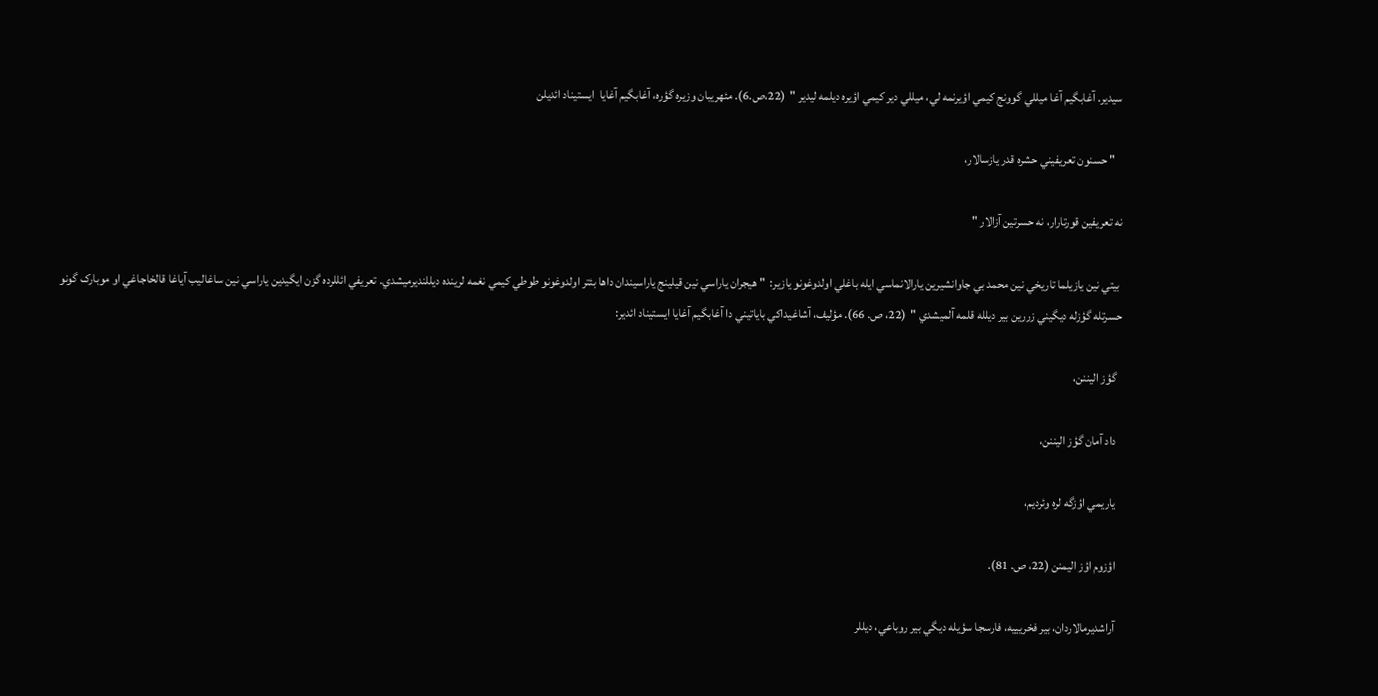سيدير. آغابگيم آغا ميللي گوونج کيمي اؤيرنمه لي، ميللي دير کيمي اؤيره ديلمه ليدير "  (22،ص.6). مئهريبان وزيره گؤره، آغابگيم آغايا  ايستيناد ائديلن

   " حسنون تعريفيني حشره قدر يازسالار،

نه تعريفين قورتارار، نه حسرتين آزالار "

 بيتي نين يازيلما تاريخي نين محمد بي جاوانشيرين يارالانماسي ايله باغلي اولدوغونو يازير:  " هيجران ياراسي نين قيلينج ياراسيندان داها بئتر اولدوغونو طوطي کيمي نغمه لرينده ديللنديرميشدي. تعريفي ائللرده گزن ايگيدين ياراسي نين ساغاليب آياغا قالخاجاغي او موبارک گونو حسرتله گؤزله ديگيني زررين بير ديلله قلمه آلميشدي "  (22، ص. 66). مؤليف، آشاغيداکي باياتيني دا آغابگيم آغايا ايستيناد ائدير:

  گؤز اليننن،

  داد آمان گؤز اليننن،

  ياريمي اؤزگه لره وئرديم،

  اؤزوم اؤز اليمنن (22، ص. 81).

  آراشديرمالاردان، بير فخريييه، فارسجا سؤيله ديگي بير روباعي، ديللر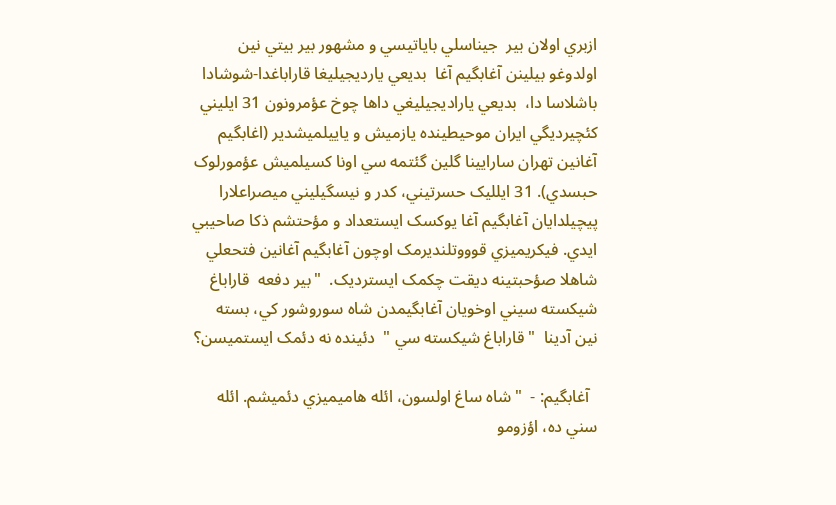ازبري اولان بير  جيناسلي باياتيسي و مشهور بير بيتي نين اولدوغو بيلينن آغابگيم آغا  بديعي يارديجيليغا قاراباغدا-شوشادا باشلاسا دا،  بديعي ياراديجيليغي داها چوخ عؤمرونون 31 ايليني کئچيرديگي ايران موحيطينده يازميش و ياييلميشدير (اغابگيم آغانين تهران سارايينا گلين گئتمه سي اونا کسيلميش عؤمورلوک حبسدي). 31 ايلليک حسرتيني، کدر و نيسگيليني ميصراعلارا پيچيلدايان آغابگيم آغا يوکسک ايستعداد و مؤحتشم ذکا صاحيبي ايدي. فيکريميزي قوووتلنديرمک اوچون آغابگيم آغانين فتحعلي شاهلا صؤحبتينه ديقت چکمک ايسترديک.  "بير دفعه  قاراباغ شيکسته سيني اوخويان آغابگيمدن شاه سوروشور کي، بسته نين آدينا  " قاراباغ شيکسته سي "  دئينده نه دئمک ايستميسن؟

  آغابگيم: -  " شاه ساغ اولسون، ائله هاميميزي دئميشم. ائله سني ده، اؤزومو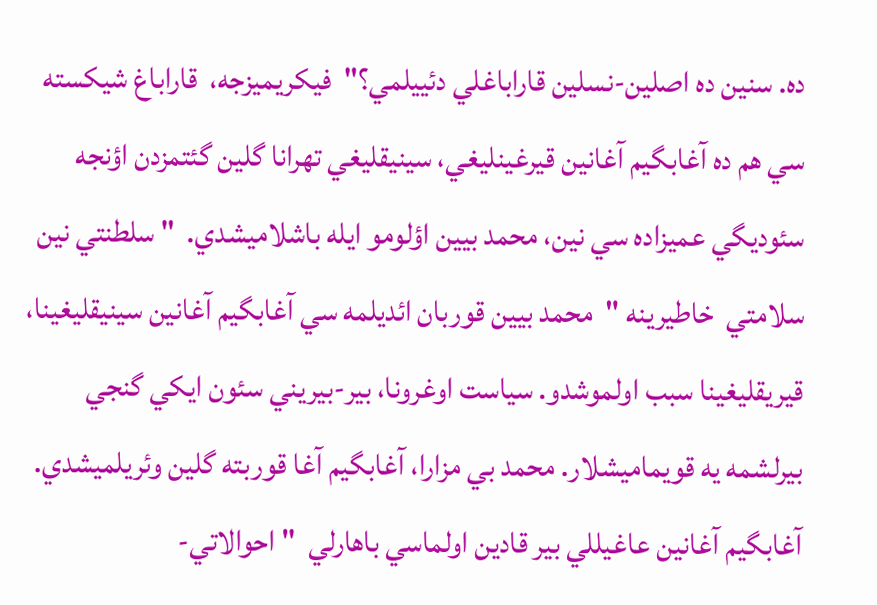ده. سنين ده اصلین-نسلين قاراباغلي دئييلمي؟"  فيکريميزجه،  قاراباغ شيکسته سي هم ده آغابگيم آغانين قيرغينليغي، سينيقليغي تهرانا گلين گئتمزدن اؤنجه سئوديگي عميزاده سي نين، محمد بيين اؤلومو ايله باشلاميشدي.  " سلطنتي نين سلامتي  خاطيرينه "  محمد بيين قوربان ائديلمه سي آغابگيم آغانين سينيقليغينا،  قيريقليغينا سبب اولموشدو. سياست اوغرونا، بير-بيريني سئون ايکي گنجي بيرلشمه يه قويماميشلار. محمد بي مزارا، آغابگيم آغا قوربته گلين وئريلميشدي. آغابگيم آغانين عاغيللي بير قادين اولماسي باهارلي  " احوالاتي-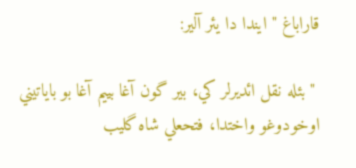قاراباغ " ايندا دا يئر آلير:

 " بئله نقل ائديرلر کي، بير گون آغا بييم آغا بو باياتيني اوخودوغو واختدا، فتحعلي شاه گليب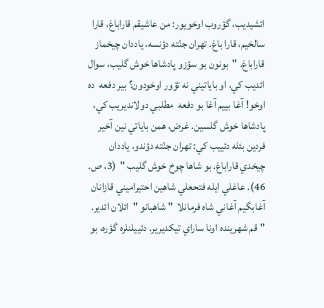ائشيديب، گؤروب اوخويور: من عاشيقم قاراباغ، قارا سالخيم، قارا باغ. تهران جنّته دؤنسه، ياددان چيخماز قاراباغ. "  بونون بو سؤزو پادشاها خوش گليب، سوال ائديب کي، او باياتيني نه تؤور اوخودون؟ بير دفعه  ده اوخو! آغا بييم آغا بو دفعه  مطلبي دولانديريب کي، پادشاها خوش گلسين. غرض، همن باياتي نين آخير فردين بئله دئييب کي: تهران جنّته دؤندو، ياددان چيخدي قاراباغ. بو شاها چوخ خوش گليب "  (3، ص. 46). عاغلي ايله فتحعلي شاهين احتيراميني قازانان آغابگيم آغاني شاه فرمانلا  " شاهبانو "  ائلان ائدير.  "قم شهرينده اونا ساراي تيکديرير. دئييلنلره گؤره، بو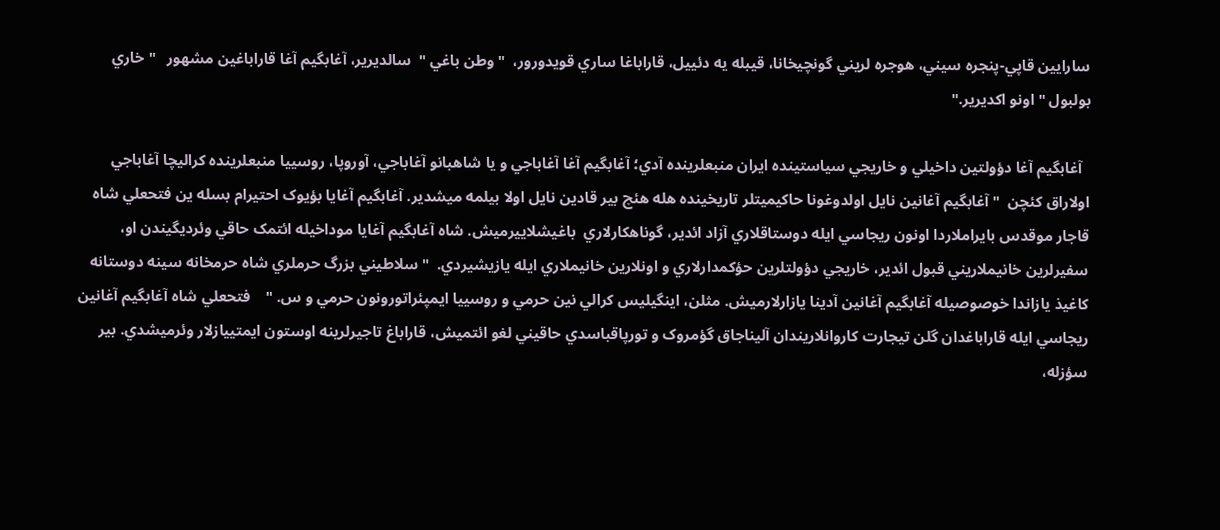سارايين قاپي-پنجره سيني، هوجره لريني گونچيخانا، قيبله يه دئييل، قاراباغا ساري قويدورور،  " وطن باغي "  سالديرير، آغابگيم آغا قاراباغين مشهور   " خاري بولبول " اونو اکديرير."

  آغابگيم آغا دؤولتين داخيلي و خاريجي سياستينده ايران منبعلرينده آدي؛ آغابگيم آغا آغاباجي و يا شاهبانو آغاباجي، آوروپا، روسييا منبعلرينده کراليچا آغاباجي اولاراق کئچن  "آغابگيم آغانين نايل اولدوغونا حاکيميتلر تاريخينده هله هئچ بير قادين نايل اولا بيلمه ميشدير. آغابگيم آغايا بؤيوک احتيرام بسله ين فتحعلي شاه قاجار موقدس بايراملاردا اونون ريجاسي ايله دوستاقلاري آزاد ائدير، گوناهکارلاري  باغيشلاييرميش. شاه آغابگيم آغايا موداخيله ائتمک حاقي وئرديگيندن او، سفيرلرين خانيملاريني قبول ائدير، خاريجي دؤولتلرين حؤکمدارلاري و اونلارين خانيملاري ايله يازيشيردي.  " سلاطيني بزرگ حرملري شاه حرمخانه سينه دوستانه کاغيذ يازاندا خوصوصيله آغابگيم آغانين آدينا يازارلارميش. مثلن، اينگيليس کرالي نين حرمي و روسييا ايمپئراتورونون حرمي و س. "    فتحعلي شاه آغابگيم آغانين ريجاسي ايله قاراباغدان گلن تيجارت کاروانلاريندان آليناجاق گؤمروک و تورپاقباسدي حاقيني لغو ائتميش، قاراباغ تاجيرلرينه اوستون ايمتييازلار وئرميشدي. بير سؤزله،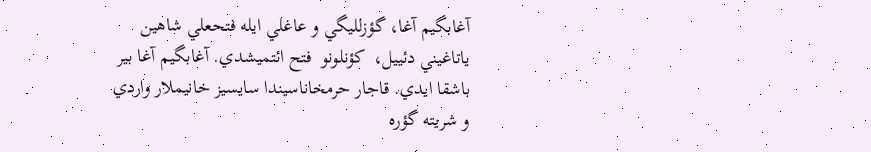آغابگيم آغا، گؤزلليگي و عاغلي ايله فتحعلي شاهين ياتاغيني دئييل،  کؤنلونو  فتح ائتميشدي. آغابگيم آغا بير باشقا ايدي. قاجار حرمخاناسيندا سايسيز خانيملار واردي و شريته گؤره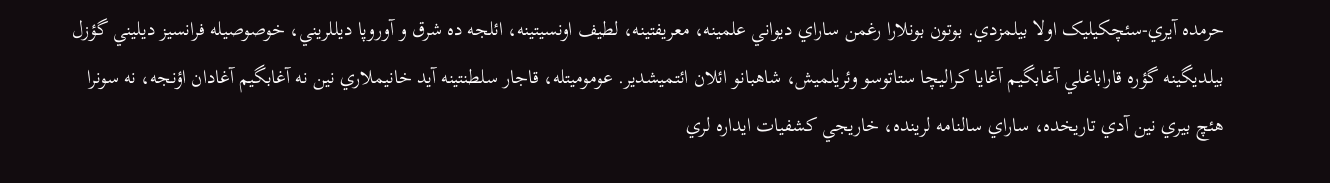حرمده آيري-سئچکيليک اولا بيلمزدي. بوتون بونلارا رغمن ساراي ديواني علمينه، معريفتينه، لطيف اونسيتينه، ائلجه ده شرق و آوروپا ديللريني، خوصوصيله فرانسيز ديليني گؤزل بيلديگينه گؤره قاراباغلي آغابگيم آغايا کراليچا ستاتوسو وئريلميش، شاهبانو ائلان ائتميشدير. عوموميتله، قاجار سلطنتينه آيد خانيملاري نين نه آغابگيم آغادان اؤنجه، نه سونرا هئچ بيري نين آدي تاريخده، ساراي سالنامه لرينده، خاريجي کشفيات ايداره لري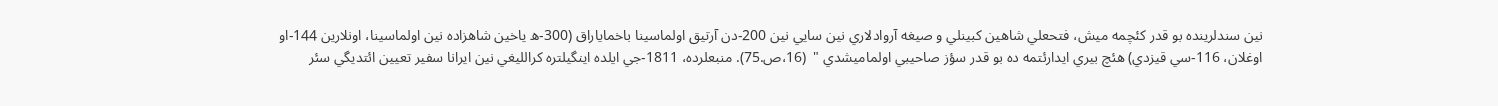نين سندلرينده بو قدر کئچمه ميش، فتحعلي شاهين کبينلي و صيغه آروادلاري نين سايي نين 200-دن آرتيق اولماسينا باخماياراق (300-ه ياخين شاهزاده نين اولماسينا، اونلارين 144-او اوغلان، 116-سي قيزدي) هئچ بيري ايدارئتمه ده بو قدر سؤز صاحيبي اولماميشدي "  (16،ص.75). منبعلرده، 1811-جي ايلده اينگيلتره کرالليغي نين ايرانا سفير تعيين ائتديگي سئر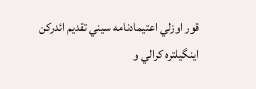قور اوزلي اعتيمادنامه سيني تقديم ائدرکن اينگيلتره کرالي و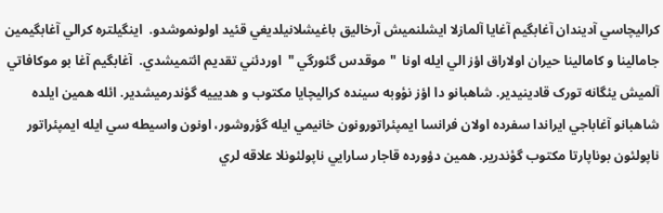کراليچاسي آديندان آغابگيم آغايا آلمازلا ايشلنميش آرخاليق باغيشلانيلديغي قئيد اولونموشدو.  اينگيلتره کرالي آغابگيمين جامالينا و کامالينا حيران اولاراق اؤز الي ايله اونا  "موقدس گئورگي "  اوردئني تقديم ائتميشدي.  آغابگيم آغا بو موکافاتي آلميش يئگانه تورک قادينيدير. شاهبانو دا اؤز نؤوبه سينده کراليچايا مکتوب و هديييه گؤندرميشدير. ائله همين ايلده شاهبانو آغاباجي ايراندا سفرده اولان فرانسا ايمپئراتورونون خانيمي ايله گؤروشور، اونون واسيطه سي ايله ايمپئراتور ناپولئون بوناپارتا مکتوب گؤندرير. همين دؤورده قاجار سارايي ناپولئونلا علاقه لري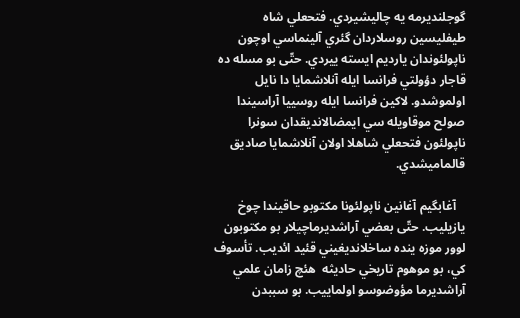گوجلنديرمه يه چاليشيردي. فتحعلي شاه طيفليسين روسلاردان گئري آلينماسي اوچون ناپولئوندان يارديم ايسته ييردي. حتّی بو مسله ده قاجار دؤولتي فرانسا ايله آنلاشمايا دا نايل اولموشدو. لاکين فرانسا ايله روسييا آراسيندا صولح موقاويله سي ايمضالانديقدان سونرا ناپولئون فتحعلي شاهلا اولان آنلاشمايا صادیق قالماميشدي.

   آغابگيم آغانين ناپولئونا مکتوبو حاقيندا چوخ يازيليب. حتّی بعضي آراشديرماچيلار بو مکتوبون لوور موزه ينده ساخلانديغيني قئيد ائديب. تأسوف کي، بو موهوم تاريخي حاديثه  هئچ زامان علمي آراشديرما مؤوضوسو اولماييب. بو سببدن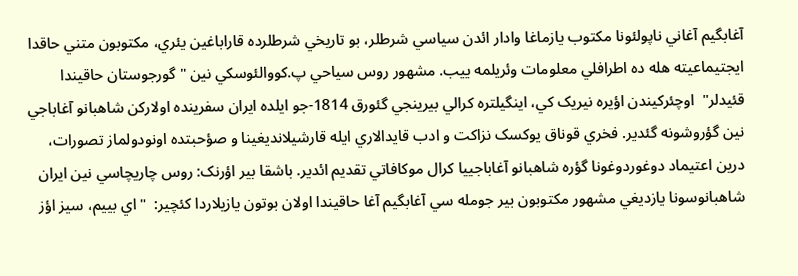آغابگيم آغاني ناپولئونا مکتوب يازماغا وادار ائدن سياسي شرطلر، بو تاريخي شرطلرده قاراباغين يئري، مکتوبون متني حاقدا ايجتيماعيته هله ده اطرافلي معلومات وئريلمه ييب. مشهور روس سياحي پ.کووالئوسکي نين " گورجوستان حاقيندا قئيدلر"  اوچئرکيندن اؤيره نيريک کي، اينگيلتره کرالي بيرينجي گئورق 1814-جو ايلده ايران سفرينده اولارکن شاهبانو آغاباجي نين گؤروشونه گئدير. فخري قوناق يوکسک نزاکت و ادب قايدالاري ايله قارشيلانديغينا و صؤحبتده اونودولماز تصورات، درين اعتيماد دوغوردوغونا گؤره شاهبانو آغاباجييا کرال موکافاتي تقديم ائدير. باشقا بير اؤرنک: روس چاريچاسي نين ايران شاهبانوسونا يازديغي مشهور مکتوبون بير جومله سي آغابگيم آغا حاقيندا اولان بوتون يازيلاردا کئچير:  " اي بييم، سيز اؤز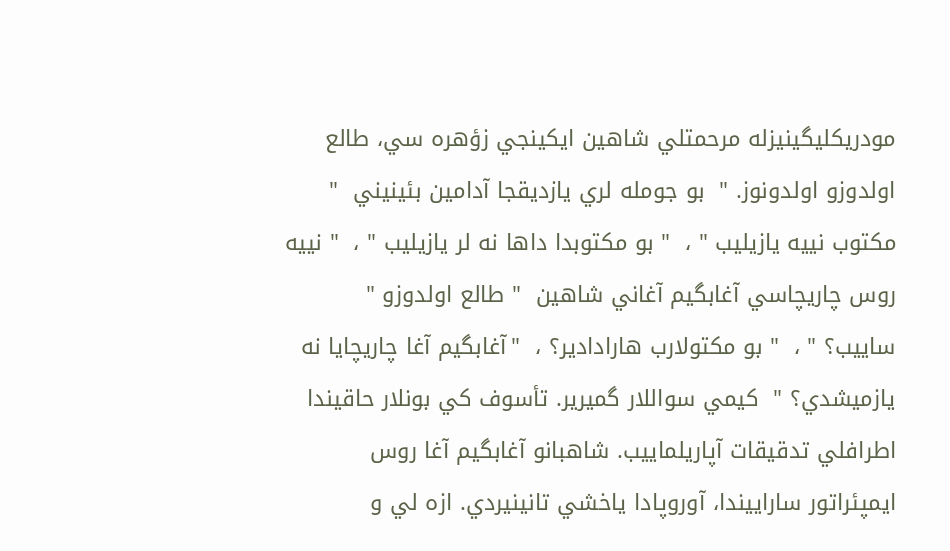مودريکليگينيزله مرحمتلي شاهين ايکينجي زؤهره سي، طالع اولدوزو اولدونوز. "  بو جومله لري يازديقجا آدامين بئينيني  " مکتوب نييه يازيليب " ،  " بو مکتوبدا داها نه لر يازيليب " ،  " نييه روس چاريچاسي آغابگيم آغاني شاهين  " طالع اولدوزو "  ساييب؟ " ،  " بو مکتولارب هارادادير؟ ،  "آغابگيم آغا چاريچايا نه يازميشدي؟ "  کيمي سواللار گميرير. تأسوف کي بونلار حاقيندا اطرافلي تدقيقات آپاريلماييب. شاهبانو آغابگيم آغا روس ايمپئراتور ساراييندا، آوروپادا ياخشي تانينيردي. ازه لي و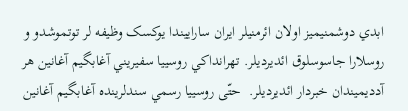ابدي دوشمنيميز اولان ائرمنيلر ايران ساراييندا يوکسک وظيفه لر توتموشدو و روسلارا جاسوسلوق ائديرديلر. تهرانداکي روسييا سفيريني آغابگيم آغانين هر آدديميندان خبردار ائديرديلر.  حتّی روسييا رسمي سندلرينده آغابگيم آغانين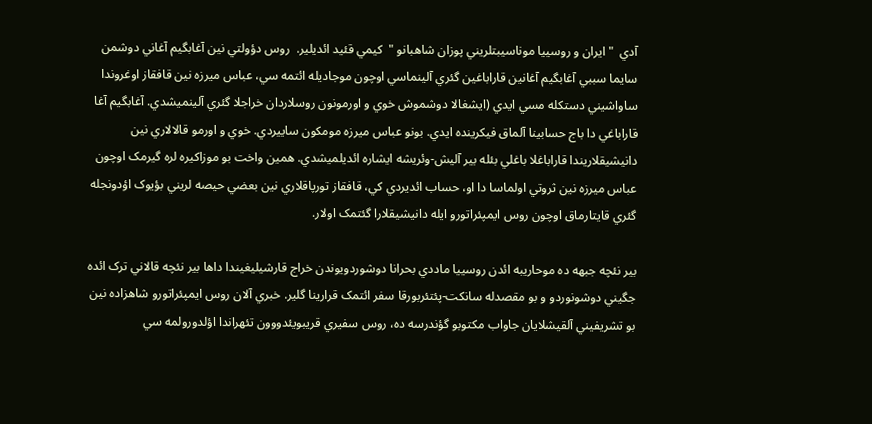آدي  " ايران و روسييا موناسيبتلريني پوزان شاهبانو "  کيمي قئيد ائديلير.  روس دؤولتي نين آغابگيم آغاني دوشمن سايما سببي آغابگيم آغانين قاراباغين گئري آلينماسي اوچون موجاديله ائتمه سي، عباس ميرزه نين قافقاز اوغروندا ساواشيني دستکله مسي ايدي (ايشغالا دوشموش خوي و اورمونون روسلاردان خراجلا گئري آلينميشدي. آغابگيم آغا قاراباغي دا باج حسابينا آلماق فيکرينده ايدي. بونو عباس ميرزه مومکون ساييردي. خوي و اورمو قالالاري نين دانيشيقلاريندا قاراباغلا باغلي بئله بير آليش-وئريشه ايشاره ائديلميشدي. همين واخت بو موزاکيره لره گيرمک اوچون عباس ميرزه نين ثروتي اولماسا دا او، حساب ائديردي کي، قافقاز تورپاقلاري نين بعضي حيصه لريني بؤيوک اؤدونجله گئري قايتارماق اوچون روس ايمپئراتورو ايله دانيشيقلارا گئتمک اولار.

بير نئچه جبهه ده موحاريبه ائدن روسييا ماددي بحرانا دوشوردويوندن خراج قارشيليغيندا داها بير نئچه قالاني ترک ائده جگيني دوشونوردو و بو مقصدله سانکت-پئتئربورقا سفر ائتمک قرارينا گلير. خبري آلان روس ايمپئراتورو شاهزاده نين بو تشريفيني آلقيشلايان جاواب مکتوبو گؤندرسه ده، روس سفيري قريبويئدووون تئهراندا اؤلدورولمه سي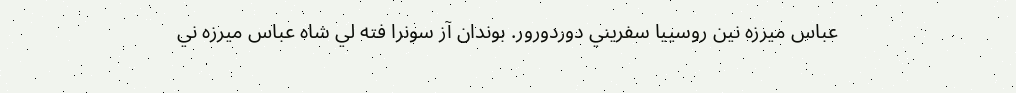عباس ميرزه نين روسييا سفريني دوردورور. بوندان آز سونرا فته لي شاه عباس ميرزه ني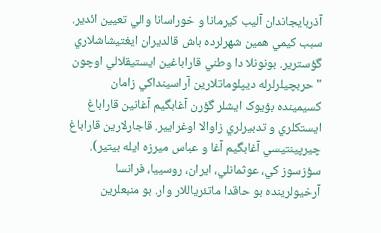آذربايجاندان آليب کيرمانا و خوراسانا والي تعيين ائدير. سبب کيمي همين شهرلرده باش قالديران ايغتيشاشلاري گؤسترير. بونونلا دا وطني قاراباغين ايستيقلالي اوچون  "حربچيلرلرله ديپلوماتلارين آراسينداکي زامان کسيمينده بؤيوک ايشلر گؤرن آغابگيم آغانين قاراباغ ايستکلري و تدبيرلري زاوالا اوغرايير. قاجارلارين قاراباغ چيرپينتيسي آغابگيم آغا و عباس ميرزه ايله بيتير). سؤزسوز کي، عوثمانلي، ايران، روسييا، فرانسا آرخيولرينده بو حاقدا ماتئرياللار وار. بو منبعلرين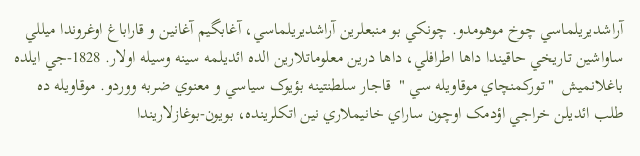آراشديريلماسي چوخ موهومدو. چونکي بو منبعلرين آراشديريلماسي، آغابگيم آغانين و قاراباغ اوغروندا ميللي ساواشين تاريخي حاقيندا داها اطرافلي، داها درين معلوماتلارين الده ائديلمه سينه وسيله اولار. 1828-جي ايلده باغلانميش  "تورکمنچاي موقاويله سي "  قاجار سلطنتينه بؤيوک سياسي و معنوي ضربه ووردو. موقاويله ده طلب ائديلن خراجي اؤدمک اوچون ساراي خانيملاري نين اتکلرينده، بويون-بوغازلاريندا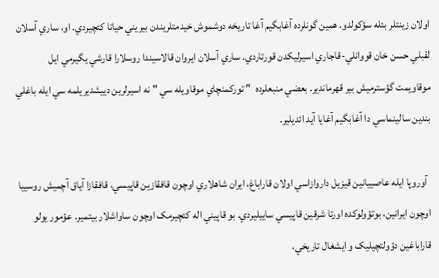اولان زينتلر بئله سؤکولدو. همين گونلرده آغابگيم آغا تاريخه دوشموش خيدمتلريندن بيريني حياتا کئچيردي. او، ساري آسلان لقبلي حسن خان قووانلي-قاجاري اسيرليکدن قورتاردي. ساري آسلان ايروان قالاسيندا روسلارا قارشي يگيرمي ايل موقاويمت گؤسترميش بير قهرماندير. بعضي منبعلرده  " تورکمنچاي موقاويله سي " نه اسيرلرين دييشديريلمه سي ايله باغلي بندين سالينماسي دا آغابگيم آغايا آيد ائديلير.

  آوروپا ايله عاصييانين قيزيل داروازاسي اولان قاراباغ، ايران شاهلاري اوچون قافقازين قاپيسي، قافقازا آياق آچميش روسييا اوچون ايرانين، بوتؤولوکده اورتا شرقين قاپيسي ساييليردي. بو قاپيني اله کئچيرمک اوچون ساواشلار بيتمير. عؤمور يولو قاراباغين دؤولتچيليک و ايشغال تاريخي،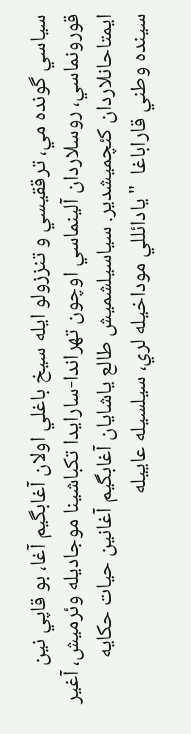سياسي گونده مي، ترققيسي و تنززولو ايله سيخ باغلي اولان آغابگيم آغا، بو قاپي نين قورونماسي، روسلاردان آلينماسي اوچون تهراندا-سارايدا تکباشينا موجاديله وئرميش، آغير ايمتاحانلاردان کئچميشدير. سياسيلشميش طالع ياشايان آغابگيم آغانين حيات حکايه سينده وطني قاراباغا  " يادائللي موداخيله لري، سيلسيله عاييله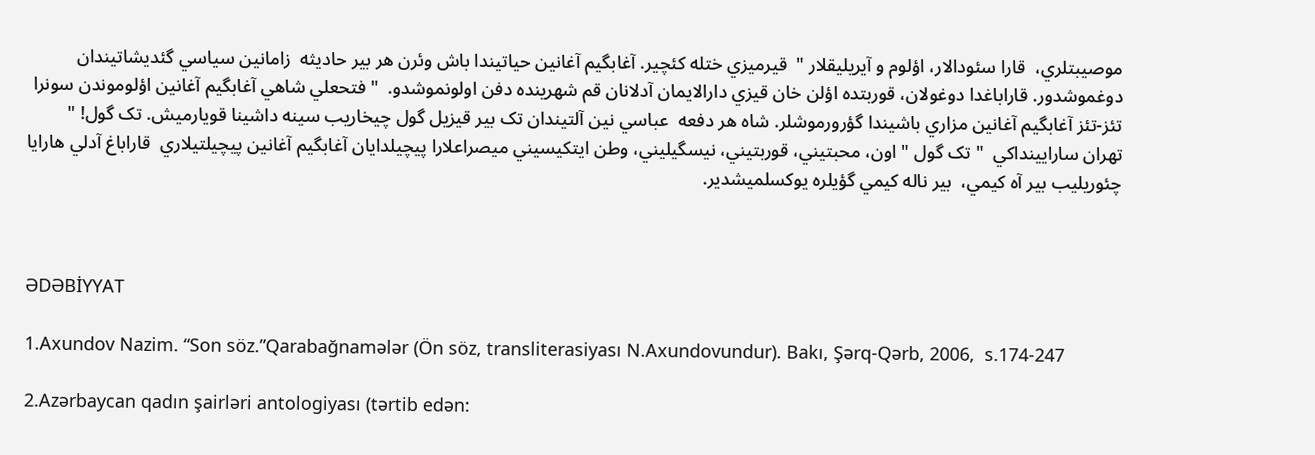موصيبتلري،  قارا سئودالار، اؤلوم و آيريليقلار "  قيرميزي ختله کئچير. آغابگيم آغانين حياتيندا باش وئرن هر بير حاديثه  زامانين سياسي گئديشاتيندان دوغموشدور. قاراباغدا دوغولان، قوربتده اؤلن خان قيزي دارالايمان آدلانان قم شهرينده دفن اولونموشدو.  " فتحعلي شاهي آغابگيم آغانين اؤلوموندن سونرا تئز-تئز آغابگيم آغانين مزاري باشيندا گؤرورموشلر. شاه هر دفعه  عباسي نين آلتيندان تک بير قيزيل گول چيخاريب سينه داشينا قويارميش. تک گول! "  تهران سارايينداکي  " تک گول " اون، محبتيني، قوربتيني، نيسگيليني، وطن ايتکيسيني ميصراعلارا پيچيلدايان آغابگيم آغانين پيچيلتيلاري  قاراباغ آدلي هارايا چئوريليب بير آه کيمي،  بير ناله کيمي گؤيلره يوکسلميشدير.



ƏDƏBİYYAT

1.Axundov Nazim. “Son söz.”Qarabağnamələr (Ön söz, transliterasiyası N.Axundovundur). Bakı, Şərq-Qərb, 2006,  s.174-247

2.Azərbaycan qadın şairləri antologiyası (tərtib edən: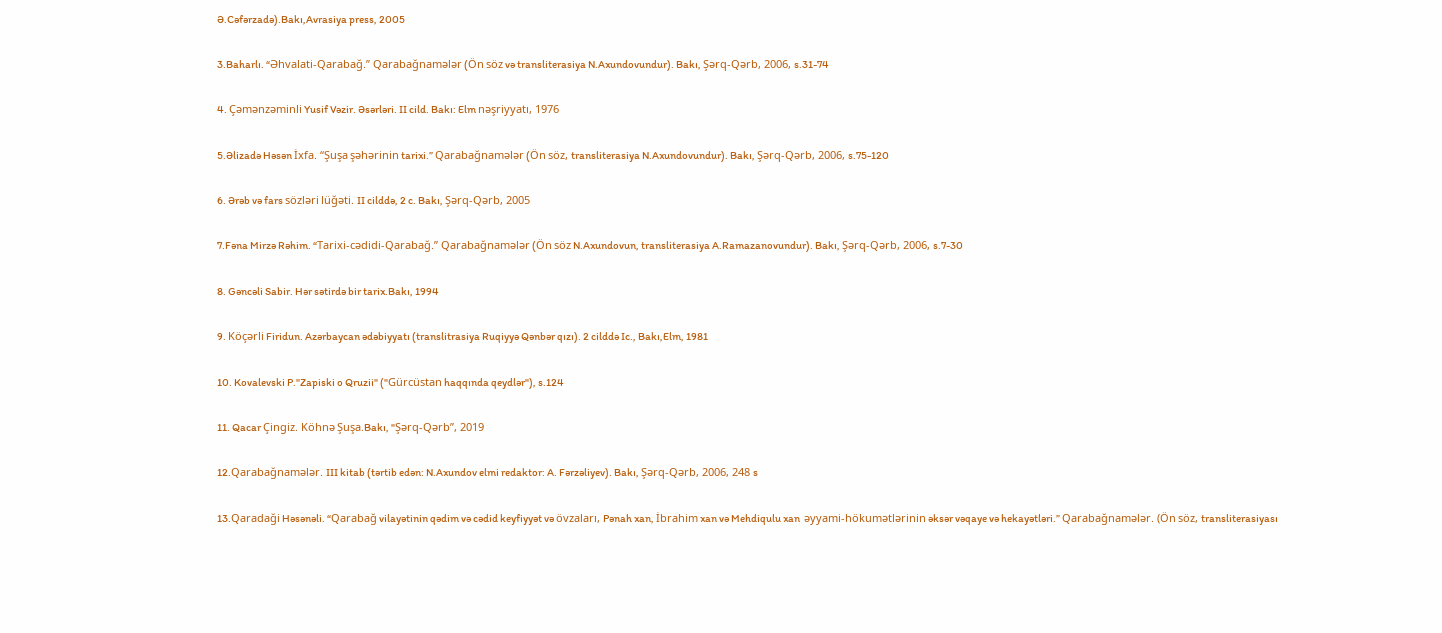Ə.Cəfərzadə).Bakı,Avrasiya press, 2005

3.Baharlı. “Əhvalati-Qarabağ.” Qarabağnamələr (Ön söz və transliterasiya N.Axundovundur). Bakı, Şərq-Qərb, 2006, s.31-74

4. Çəmənzəminli Yusif Vəzir. Əsərləri. II cild. Bakı: Elm nəşriyyatı, 1976

5.Əlizadə Həsən İxfa. “Şuşa şəhərinin tarixi.” Qarabağnamələr (Ön söz, transliterasiya N.Axundovundur). Bakı, Şərq-Qərb, 2006, s.75-120

6. Ərəb və fars sözləri lüğəti. II cilddə, 2 c. Bakı, Şərq-Qərb, 2005

7.Fəna Mirzə Rəhim. “Tarixi-cədidi-Qarabağ.” Qarabağnamələr (Ön söz N.Axundovun, transliterasiya A.Ramazanovundur). Bakı, Şərq-Qərb, 2006, s.7-30

8. Gəncəli Sabir. Hər sətirdə bir tarix.Bakı, 1994

9. Köçərli Firidun. Azərbaycan ədəbiyyatı (translitrasiya Ruqiyyə Qənbər qızı). 2 cilddə Ic., Bakı,Elm, 1981

10. Kovalevski P."Zapiski o Qruzii" ("Gürcüstan haqqında qeydlər"), s.124

11. Qacar Çingiz. Köhnə Şuşa.Bakı, "Şərq-Qərb”, 2019

12.Qarabağnamələr. III kitab (tərtib edən: N.Axundov elmi redaktor: A. Fərzəliyev). Bakı, Şərq-Qərb, 2006, 248 s

13.Qaradaği Həsənəli. “Qarabağ vilayətinin qədim və cədid keyfiyyət və övzaları, Pənah xan, İbrahim xan və Mehdiqulu xan  əyyami-hökumətlərinin əksər vəqaye və hekayətləri.” Qarabağnamələr. (Ön söz, transliterasiyası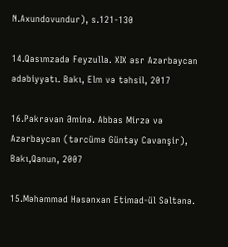N.Axundovundur), s.121-130

14.Qasımzadə Feyzulla. XIX əsr Azərbaycan ədəbiyyatı. Bakı, Elm və təhsil, 2017

16.Pakrəvan Əminə. Abbas Mirzə və Azərbaycan (tərcümə Güntay Cavanşir), Bakı,Qanun, 2007

15.Məhəmməd Həsənxan Etimad-ül Səltənə.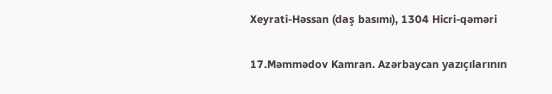Xeyrati-Həssan (daş basımı), 1304 Hicri-qəməri

17.Məmmədov Kamran. Azərbaycan yazıçılarının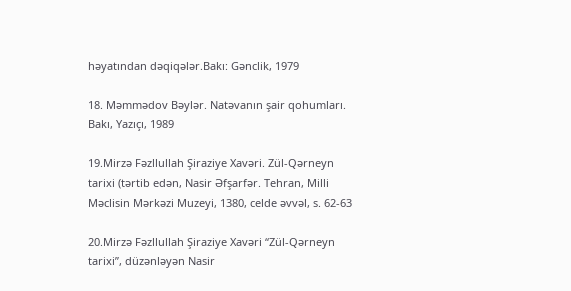həyatından dəqiqələr.Bakı: Gənclik, 1979

18. Məmmədov Bəylər. Natəvanın şair qohumları. Bakı, Yazıçı, 1989

19.Mirzə Fəzllullah Şiraziye Xavəri. Zül-Qərneyn tarixi (tərtib edən, Nasir Əfşarfər. Tehran, Milli Məclisin Mərkəzi Muzeyi, 1380, celde əvvəl, s. 62-63

20.Mirzə Fəzllullah Şiraziye Xavəri “Zül-Qərneyn tarixi”, düzənləyən Nasir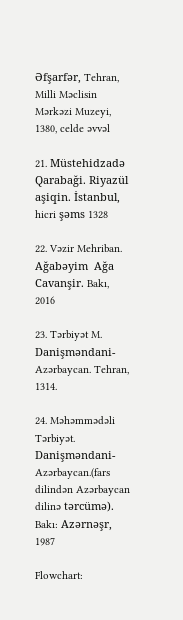Əfşarfər, Tehran, Milli Məclisin Mərkəzi Muzeyi, 1380, celde əvvəl

21. Müstehidzadə Qarabaği. Riyazül aşiqin. İstanbul, hicri şəms 1328

22. Vəzir Mehriban.  Ağabəyim  Ağa  Cavanşir. Bakı,  2016

23. Tərbiyət M. Danişməndani-Azərbaycan. Tehran, 1314.

24. Məhəmmədəli  Tərbiyət. Danişməndani-Azərbaycan.(fars dilindən Azərbaycan dilinə tərcümə). Bakı: Azərnəşr, 1987

Flowchart: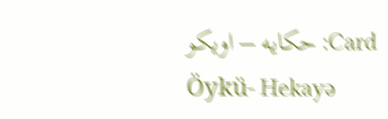Card: حکایه – اویکو
Öykü- Hekayə